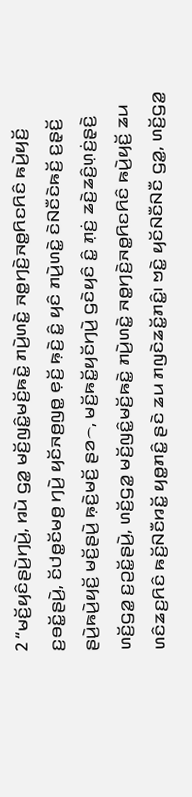2 “ꤗꤢꤩ꤬ꤟꤢꤨꤔꤣꤧ꤬ꤚꤣꤧ꤬, ꤙꤣꤧ ꤞꤤ꤭ ꤗꤢꤩ꤬ꤜꤢꤨ꤭ꤗꤢꤩ꤬ꤒꤢꤧ꤭ ꤊꤣꤧ꤬ꤛꤢꤧ꤭ ꤏꤥ꤭ꤚꤢꤧ꤬ꤏꤥ꤭ꤖꤢꤖꤢꤨ ꤒꤣꤧ꤬ꤟꤢꤩ꤬ ꤢ꤬ꤋꤢꤩ꤭ꤔꤣꤧ꤬, ꤢꤩꤓꤥ꤭ꤢꤩꤗꤥ꤬ ꤚꤣꤧ꤬ ꤟꤢꤩꤏꤥ꤬ꤜꤥ꤭ ꤕ꤫ꤢꤩ꤬ ꤒ꤫ꤢꤧ꤬ ꤢꤨ꤭ ꤟꤢꤨ ꤊꤣꤧ꤬ꤛꤢꤧ꤭ ꤢꤧꤡꤢꤪꤢꤧꤒꤢꤩ꤬ ꤢ꤬ꤔ꤫ꤢꤩ꤬ ꤔꤣꤧ꤬ꤒꤣꤧ꤬ꤟꤢꤩ꤬ ꤗꤢꤩ꤬ꤔꤣꤧ꤬ ꤒ꤫ꤢꤧ꤬ꤗꤢꤩ꤬ ꤔꤤ꤮, ꤗꤢꤩ꤬ꤒꤢꤩ꤭ꤟꤢꤩꤚꤣꤧ꤬ ꤞꤢꤧꤟꤢꤨ ꤢꤨ꤭ ꤊ꤫ꤢꤦ꤬ ꤘꤢꤧ꤬ꤘꤢꤨ꤬ꤛ꤫ꤢꤦ꤬ꤔ꤫ꤢꤧ꤬ ꤛꤢꤩ꤬ꤞꤤ꤭ ꤢ꤬ꤑꤢꤩ꤭ꤔꤣꤧ꤬, ꤛꤢꤩ꤬ꤞꤤ꤭ ꤗꤢꤩ꤬ꤜꤢꤨ꤭ꤗꤢꤩ꤬ꤒꤢꤧ꤭ ꤊꤣꤧ꤬ꤛꤢꤧ꤭ ꤏꤥ꤭ꤚꤢꤧ꤬ꤏꤥ꤭ꤖꤢꤖꤢꤨ ꤒꤣꤧ꤬ꤟꤢꤩ꤬ ꤘꤣ ꤛꤢꤨꤘꤢ꤬ꤖꤢꤨ ꤒꤢꤩ꤬ꤡꤢꤪꤙꤢꤩ꤭ ꤟꤥ꤭ꤊꤢꤨ꤭ ꤔꤢꤧ ꤘꤣ ꤊꤜꤢꤧꤘꤢꤩ꤭ꤊꤢꤨ꤭꤯ ꤠꤢꤧ꤭ ꤟꤢꤩꤡꤢꤪꤡꤢꤪ ꤞꤤ꤭, ꤛꤢꤩ꤬ꤞꤤ꤭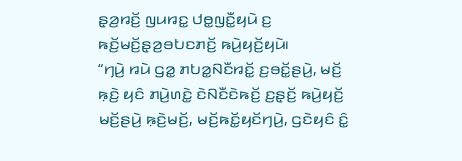ꤔ꤫ꤤ꤬ꤙꤢꤩ꤬ ꤜꤣꤙꤢ꤭ ꤓꤥ꤭ꤜꤢꤪ꤭ꤟꤣꤧ ꤢ꤬ ꤒꤢꤩ꤬ꤗꤢꤩ꤬ꤔ꤫ꤤ꤬ꤋꤝꤢꤊꤢꤩ꤬ ꤒꤣꤧ꤬ꤟꤢꤩ꤬ꤟꤣꤧ꤯
“ꤚꤣꤧ꤬ ꤙꤣꤧ ꤞꤤ꤭ ꤊꤝꤤ꤭ꤡꤢꤪꤙꤢꤩ꤭ ꤢ꤬ꤋꤢꤩ꤭ꤔꤣꤧ꤬, ꤗꤢꤩ꤬ ꤒ꤫ꤢꤧ꤬ ꤟꤢꤨ ꤊꤣꤧ꤬ꤛꤢꤧ꤭ ꤢꤧꤡꤢꤪꤢꤧꤒꤢꤩ꤬ ꤢ꤬ꤔ꤫ꤢꤩ꤬ ꤒꤣꤧ꤬ꤟꤢꤩ꤬ ꤗꤢꤩ꤬ꤔꤣꤧ꤬ ꤒ꤫ꤢꤧ꤬ꤗꤢꤩ꤬, ꤗꤢꤩ꤬ꤒꤢꤩ꤭ꤟꤢꤩꤚꤣꤧ꤬, ꤞꤢꤧꤟꤢꤨ ꤢꤨ꤭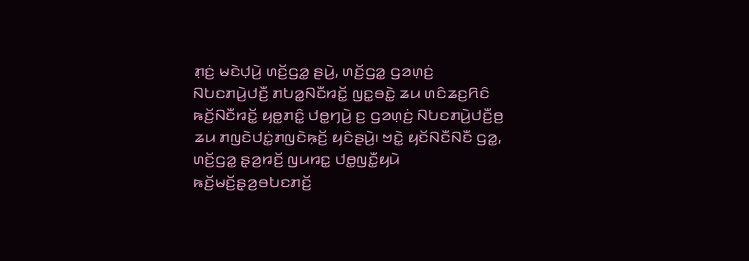ꤊ꤫ꤢꤦ꤬ ꤗꤢꤧꤓ꤫ꤣꤧ꤬ ꤛꤢꤩ꤬ꤞꤤ꤭ ꤔꤣꤧ꤬, ꤛꤢꤩ꤬ꤞꤤ꤭ ꤞꤤꤛ꤫ꤢꤦ꤬ ꤡꤝꤢꤊꤣꤧ꤬ꤓꤢꤪ꤬ ꤊꤝꤤ꤭ꤡꤢꤪꤙꤢꤩ꤭ ꤜꤢ꤭ꤋꤢꤧ꤭ ꤘꤣ ꤛꤢꤨꤘꤢ꤬ꤖꤢꤨ ꤒꤢꤩ꤬ꤡꤢꤪꤙꤢꤩ꤭ ꤟꤥ꤭ꤊꤢꤨ꤭ ꤓꤥ꤭ꤚꤣꤧ꤬ ꤢ꤬ ꤞꤤꤛ꤫ꤢꤦ꤬ ꤡꤝꤢꤊꤣꤧ꤬ꤓꤢꤪ꤬ꤥ꤬ ꤘꤣ ꤊꤜꤢꤧꤓꤢꤦ꤭ꤊꤜꤢꤧꤒ꤫ꤢꤩ꤬ ꤟꤢꤨꤔꤣꤧ꤬꤯ ꤠꤢꤧ꤭ ꤟꤢꤩꤡꤢꤪꤡꤢꤪ ꤞꤤ꤭, ꤛꤢꤩ꤬ꤞꤤ꤭ ꤔ꤫ꤤ꤬ꤙꤢꤩ꤬ ꤜꤣꤙꤢ꤭ ꤓꤥ꤭ꤜꤢꤪ꤭ꤟꤣꤧ ꤒꤢꤩ꤬ꤗꤢꤩ꤬ꤔ꤫ꤤ꤬ꤋꤝꤢꤊꤢꤩ꤬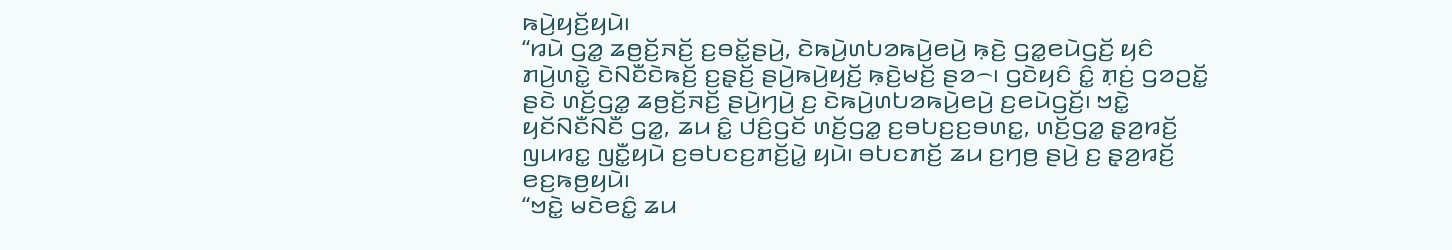ꤒꤣꤧ꤬ꤟꤢꤩ꤬ꤟꤣꤧ꤯
“ꤙꤣꤧ ꤞꤤ꤭ ꤘꤥ꤬ꤢꤩ꤬ꤏꤢꤩ꤬ ꤢ꤬ꤋꤢꤩ꤭ꤔꤣꤧ꤬, ꤢꤧꤒꤣꤧ꤬ꤛꤝꤤꤒꤣꤧ꤬ꤕꤣꤧ꤬ ꤒ꤫ꤢꤧ꤬ ꤞꤤ꤭ꤕꤣꤧꤞꤢꤩ꤬ ꤟꤢꤨ ꤊꤣꤧ꤬ꤛꤢꤧ꤭ ꤢꤧꤡꤢꤪꤢꤧꤒꤢꤩ꤬ ꤢ꤬ꤔ꤫ꤢꤩ꤬ ꤔꤣꤧ꤬ꤒꤣꤧ꤬ꤟꤢꤩ꤬ ꤒ꤫ꤢꤧ꤬ꤗꤢꤩ꤬ ꤔꤤ꤮꤯ ꤞꤢꤧꤟꤢꤨ ꤢꤨ꤭ ꤊ꤫ꤢꤦ꤬ ꤞꤤꤑꤢꤩ꤭ ꤔꤢꤧ ꤛꤢꤩ꤬ꤞꤤ꤭ ꤘꤥ꤬ꤢꤩ꤬ꤏꤢꤩ꤬ ꤔꤣꤧ꤬ꤚꤣꤧ꤬ ꤢ꤬ ꤢꤧꤒꤣꤧ꤬ꤛꤝꤤꤒꤣꤧ꤬ꤕꤣꤧ꤬ ꤢ꤬ꤕꤣꤧꤞꤢꤩ꤬꤯ ꤠꤢꤧ꤭ ꤟꤢꤩꤡꤢꤪꤡꤢꤪ ꤞꤤ꤭, ꤘꤣ ꤢꤨ꤭ ꤓꤢꤨ꤬ꤞꤢꤩ ꤛꤢꤩ꤬ꤞꤤ꤭ ꤢ꤬ꤋꤝꤢ꤬ꤢ꤬ꤋꤛꤢ꤭, ꤛꤢꤩ꤬ꤞꤤ꤭ ꤔ꤫ꤤ꤬ꤙꤢꤩ꤬ ꤜꤣꤙꤢ꤭ ꤜꤢꤪ꤭ꤟꤣꤧ ꤢ꤬ꤋꤝꤢꤢ꤬ꤊꤢꤩ꤬ꤣꤧ꤭ ꤟꤣꤧ꤯ ꤋꤝꤢꤊꤢꤩ꤬ ꤘꤣ ꤢ꤬ꤚꤥ꤬ ꤔꤣꤧ꤬ ꤢ꤬ ꤔ꤫ꤤ꤬ꤙꤢꤩ꤬ ꤕꤢ꤬ꤒꤥ꤬ꤟꤣꤧ꤯
“ꤠꤢꤧ꤭ ꤗꤢꤧꤕꤢꤨ꤭ ꤘꤣ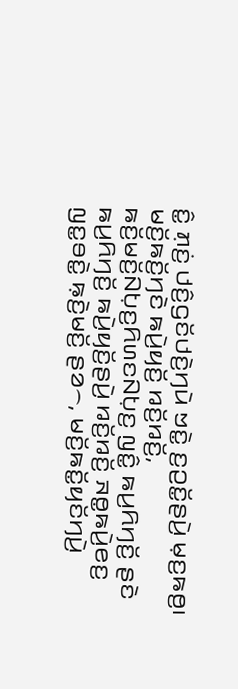ꤢꤨ꤭ ꤊ꤫ꤢꤦ꤬ ꤓꤢꤨ꤬ꤞꤢꤩꤓꤢꤧ꤬ꤚꤣꤧ ꤠꤢꤧ꤭ ꤢ꤬ꤑꤢꤩ꤭ꤔꤣꤧ꤬ ꤗ꤫ꤢ꤬ꤒꤥ꤬꤯
ꤗꤢꤩ꤬ꤒꤢꤩ꤬ꤚꤢꤧ ꤒꤣꤧ꤬ꤟꤢꤩ꤬ ꤙꤢꤩ꤬ꤙꤢꤩ꤬, ꤒꤢꤩ꤬ꤗꤢꤩ꤬ꤡꤝ꤫ꤢ꤬ꤖꤛꤢꤡꤝ꤫ꤢ꤬ ꤜꤢꤨ꤭ ꤒꤣ꤬ꤖꤚꤢꤩ꤬ ꤔꤢꤧ ꤒꤣ꤬ꤖꤚꤢꤩ꤬ ꤒꤣꤧ꤬ꤟꤢꤩ꤬ꤔꤣꤧ꤬ ꤙꤢꤩ꤬ꤙꤢꤩ꤬ ꤏꤥ꤭ꤒꤣꤧ꤬ꤕꤢ꤬ ꤜꤢ꤭ꤋꤢꤧ꤭ ꤒ꤫ꤢꤧ꤬ꤗꤢꤩ꤬ ꤔꤤ꤮, ꤗꤢꤩ꤬ꤒꤢꤩ꤭ꤟꤢꤩꤚꤣꤧ꤬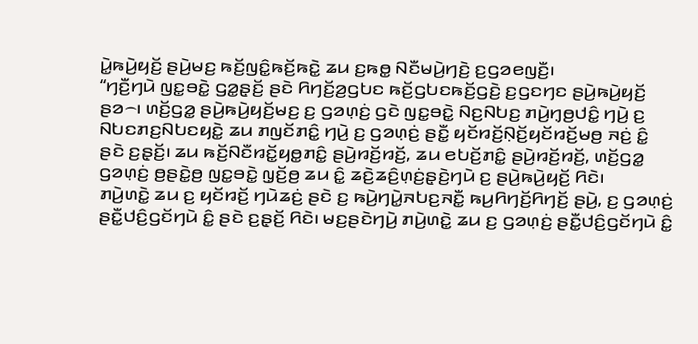ꤣꤧ꤭ꤒꤣꤧ꤬ꤟꤢꤩ꤬ ꤔꤣꤧ꤬ꤗꤢ꤬ ꤒꤢꤩ꤬ꤜꤢꤨ꤭ꤒꤢꤩ꤬ꤒꤢꤧ꤭ ꤘꤣ ꤢ꤬ꤒꤥ꤭ ꤡꤢꤪꤗꤣꤧ꤬ꤚꤢꤧ꤬ ꤢ꤬ꤞꤤꤕꤜꤢꤪ꤬꤯
“ꤚꤢꤪ꤬ꤚꤣꤧ ꤜꤢ꤭ꤋꤢꤧ꤭ ꤞꤤ꤭ꤔ꤫ꤢꤩ꤬ ꤔꤢꤧ ꤖꤚꤢꤩ꤬ꤤ꤬ꤞꤝꤢ ꤒꤢꤩ꤬ꤞꤝꤢꤒꤢꤩ꤬ꤞꤢꤧ꤬ ꤢ꤬ꤞꤢꤚꤢ ꤔꤣꤧ꤬ꤒꤣꤧ꤬ꤟꤢꤩ꤬ ꤔꤤ꤮꤯ ꤛꤢꤩ꤬ꤞꤤ꤭ ꤔꤣꤧ꤬ꤒꤣꤧ꤬ꤟꤢꤩ꤬ꤗꤢ꤬ ꤢ꤬ ꤞꤤꤛ꤫ꤢꤦ꤬ ꤞꤢꤧ ꤜꤢ꤭ꤋꤢꤧ꤭ ꤡꤢ꤬ꤡꤝꤢ꤬ ꤊꤣꤧ꤬ꤚ꤫ꤥ꤬ꤓꤢꤨ꤭ ꤚꤣꤧ꤬ ꤢ꤬ ꤡꤝꤢꤊꤢ꤬ꤡꤝꤢꤟꤢꤧ꤭ ꤘꤣ ꤊꤜꤢꤩꤊꤢꤨ꤭ ꤚꤣꤧ꤬ ꤢ꤬ ꤞꤤꤛ꤫ꤢꤦ꤬ ꤔꤢꤪ꤭ ꤟꤢꤩꤙꤢꤩ꤬ꤡ꤫ꤢꤩ꤬ꤟꤢꤩꤙꤢꤩ꤬ꤗꤥ꤬ ꤏꤢꤦ꤬ ꤢꤨ꤭ ꤔꤢꤧ ꤢ꤬ꤔ꤫ꤢꤩ꤬꤯ ꤘꤣ ꤒꤢꤩ꤬ꤡꤢꤪꤙꤢꤩ꤭ꤟꤥ꤭ꤊꤢꤨ꤭ ꤔꤣꤧ꤬ꤙꤢꤩ꤬ꤙꤢꤩ꤬, ꤘꤣ ꤕꤝꤢꤩ꤬ꤊꤢꤨ꤭ ꤔꤣꤧ꤬ꤙꤢꤩ꤬ꤙꤢꤩ꤬, ꤛꤢꤩ꤬ꤞꤤ꤭ ꤞꤤꤛ꤫ꤢꤦ꤬ ꤥ꤬ꤔꤢꤧ꤭ꤥ꤬ ꤜꤢ꤭ꤋꤢꤧ꤭ ꤜ꤫ꤢꤩ꤬ꤥ꤬ ꤘꤣ ꤢꤨ꤭ ꤘꤢꤧ꤬ꤘꤢꤨ꤬ꤛ꤫ꤢꤦ꤬ꤔ꤫ꤢꤧ꤬ꤚꤣꤧ ꤢ꤬ ꤔꤣꤧ꤬ꤒꤣꤧ꤬ꤟꤢꤩ꤬ ꤖꤢꤧ꤯
ꤊꤣꤧ꤬ꤛꤢꤧ꤭ ꤘꤣ ꤢ꤬ ꤟꤢꤩꤙꤢꤩ꤬ ꤚꤣꤧꤘꤢꤦ꤬ ꤔꤢꤧ ꤢ꤬ ꤒꤣꤧ꤬ꤚꤣꤧ꤭ꤏꤝꤢ꤬ꤏꤢꤪ꤭ ꤒꤣ꤬ꤖꤚꤢꤩ꤬ꤖꤚꤢꤩ꤬ ꤔꤣꤧ꤬, ꤢ꤬ ꤞꤤꤛ꤫ꤢꤦ꤬ ꤔꤢꤪ꤭ꤓꤢꤨ꤬ꤞꤢꤩꤚꤣꤧ ꤢꤨ꤭ ꤔꤢꤧ ꤢ꤬ꤔ꤫ꤢꤩ꤬ ꤖꤢꤧ꤯ ꤗꤢ꤬ꤔꤢꤧꤚꤣꤧ꤬ ꤊꤣꤧ꤬ꤛꤢꤧ꤭ ꤘꤣ ꤢ꤬ ꤞꤤꤛ꤫ꤢꤦ꤬ ꤔꤢꤪ꤭ꤓꤢꤨ꤬ꤞꤢꤩꤚꤣꤧ ꤢꤨ꤭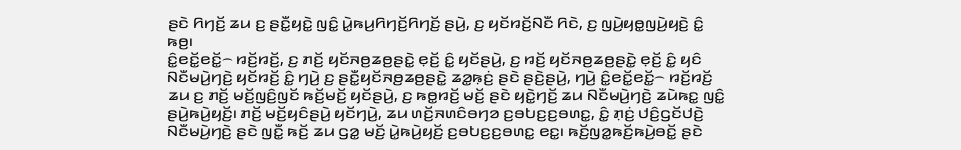ꤔꤢꤧ ꤖꤚꤢꤩ꤬ ꤘꤣ ꤢ꤬ ꤔꤢꤪ꤭ꤟꤢꤧ꤭ ꤜꤢꤨ꤭ ꤣꤧ꤭ꤒꤣ꤬ꤖꤚꤢꤩ꤬ꤖꤚꤢꤩ꤬ ꤔꤣꤧ꤬, ꤢ꤬ ꤟꤢꤩꤙꤢꤩ꤬ꤡꤢꤪ ꤖꤢꤧ, ꤢ꤬ ꤜꤣꤧ꤬ꤟꤥ꤭ꤜꤣꤧ꤬ꤟꤢꤧ꤬ ꤢꤨ꤭ ꤒꤥ꤬꤯
ꤢꤨ꤭ꤕꤢꤩ꤭ꤕꤢꤩ꤭꤮ ꤙꤢꤩ꤬ꤙꤢꤩ꤬, ꤢ꤬ ꤊꤢꤩ꤬ ꤟꤢꤩꤏꤥ꤬ꤘꤥ꤬ꤔꤢꤧ꤭ ꤕ꤫ꤢꤩ꤬ ꤢꤨ꤭ ꤟꤢꤩꤔꤣꤧ꤬, ꤢ꤬ ꤙꤢꤩ꤬ ꤟꤢꤩꤏꤥ꤬ꤘꤥ꤬ꤔꤢꤧ꤭ ꤕ꤫ꤢꤩ꤬ ꤢꤨ꤭ ꤟꤢꤨ ꤡꤢꤪꤗꤣꤧ꤬ꤚꤢꤧ꤬ ꤟꤢꤩꤙꤢꤩ꤬ ꤢꤨ꤭ ꤚꤣꤧ꤬ ꤢ꤬ ꤔꤢꤪ꤭ꤟꤢꤩꤏꤥ꤬ꤘꤥ꤬ꤔꤢꤧ꤭ ꤘꤤ꤭ꤒ꤫ꤢꤦ꤬ ꤔꤢꤧ ꤔꤢꤧ꤬ꤔꤣꤧ꤬, ꤚꤣꤧ꤬ ꤢꤨ꤭ꤕꤢꤩ꤭ꤕꤢꤩ꤭꤮ ꤙꤢꤩ꤬ꤙꤢꤩ꤬ ꤘꤣ ꤢ꤬ ꤊꤢꤩ꤬ ꤗꤢꤩ꤬ꤜꤢꤨ꤬ꤜꤢꤩ ꤒꤢꤩ꤬ꤗꤢꤩ꤬ ꤟꤢꤩꤔꤣꤧ꤬, ꤢ꤬ ꤒꤥ꤭ꤙꤢꤩ꤬ ꤗꤢꤩ꤬ ꤔꤢꤧ ꤟꤢꤧ꤭ꤚꤢꤩ꤬ ꤘꤣ ꤡꤢꤪꤗꤣꤧ꤬ꤚꤢꤧ꤬ ꤘꤣꤧꤒꤢ꤭ ꤜꤢꤨ꤭ ꤔꤣꤧ꤬ꤒꤣꤧ꤬ꤟꤢꤩ꤬꤯ ꤊꤢꤩ꤬ ꤗꤢꤩ꤬ꤟꤢꤨꤔꤣꤧ꤬ ꤟꤢꤩꤚꤣꤧ꤬, ꤘꤣ ꤛꤢꤩ꤬ꤏꤛꤢꤨꤋꤚꤤ ꤢ꤬ꤋꤝꤢ꤬ꤢ꤬ꤋꤛꤢ꤭, ꤢꤨ꤭ ꤊ꤫ꤢꤦ꤬ ꤓꤢꤨ꤬ꤞꤢꤩꤓꤢꤧ꤬ ꤡꤢꤪꤗꤣꤧ꤬ꤚꤢꤧ꤬ ꤔꤢꤧ ꤜꤢꤪ꤭ ꤒꤢꤩ꤬ ꤘꤣ ꤞꤤ꤭ ꤗꤢꤩ꤬ ꤣꤧ꤭ꤒꤣꤧ꤬ꤟꤢꤩ꤬ ꤢ꤬ꤋꤝꤢ꤬ꤢ꤬ꤋꤛꤢ꤭ ꤕꤢ꤭꤯ ꤒꤢꤩ꤬ꤜꤤ꤭ꤒꤢꤩ꤬ꤒꤣꤧ꤬ꤋꤢꤩ꤭ ꤔꤢꤧ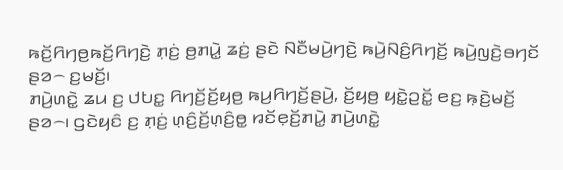ꤒꤢꤩ꤬ꤖꤚꤥ꤬ꤒꤢꤩ꤬ꤖꤚꤢꤧ꤬ ꤊ꤫ꤢꤦ꤬ ꤥ꤬ꤊꤣꤧ꤭ ꤘꤢꤦ꤬ ꤔꤢꤧ ꤡꤢꤪꤗꤣꤧ꤬ꤚꤢꤧ꤬ ꤒꤣꤧ꤬ꤡꤢꤨ꤬ꤖꤚꤢꤩ꤬ ꤒꤣꤧ꤬ꤜꤢꤧ꤬ꤋꤚꤢꤩ ꤔꤤ꤮ ꤢ꤬ꤗꤢꤩ꤬꤯
ꤊꤣꤧ꤬ꤛꤢꤧ꤭ ꤘꤣ ꤢ꤬ ꤓꤝꤢ꤭ ꤖꤚꤢꤩ꤬ꤢꤩ꤬ꤟꤥ꤬ ꤒꤣ꤬ꤖꤚꤢꤩ꤬ꤔꤣꤧ꤬, ꤢꤩ꤬ꤟꤥ꤬ ꤟꤢꤧ꤭ꤑꤢꤩ꤭ ꤕꤢ꤬ ꤒ꤫ꤢꤧ꤬ꤗꤢꤩ꤬ ꤔꤤ꤮꤯ ꤞꤢꤧꤟꤢꤨ ꤢ꤬ ꤊ꤫ꤢꤦ꤬ ꤛ꤫ꤢꤨ꤬ꤢꤩ꤬ꤛ꤫ꤢꤨ꤬ꤥ꤭ ꤙꤢꤩꤕ꤫ꤢꤩ꤬ꤊꤣꤧ꤭ ꤊꤣꤧ꤬ꤛꤢꤧ꤭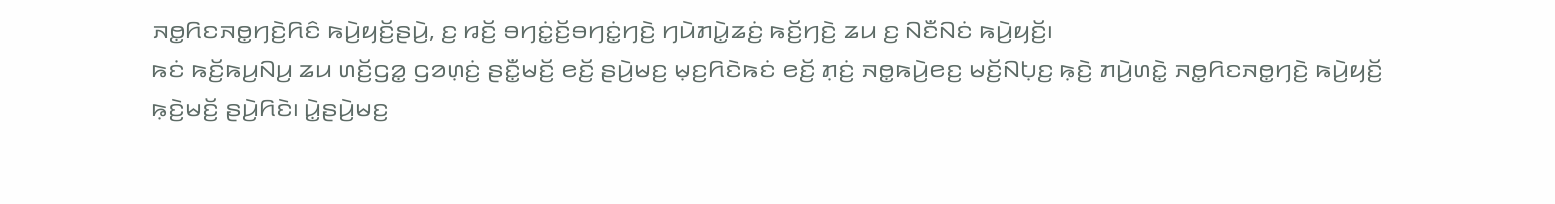ꤏꤥ꤭ꤖꤢꤏꤥ꤭ꤚꤢꤧ꤬ꤖꤢꤨ ꤒꤣꤧ꤬ꤟꤢꤩ꤬ꤔꤣꤧ꤬, ꤢ꤬ ꤙꤢꤩ꤬ ꤋꤚꤢꤦ꤭ꤢꤩ꤬ꤋꤚꤢꤦ꤭ꤚꤢꤧ꤬ ꤚꤣꤧꤊꤣꤧ꤭ꤘꤢꤦ꤬ ꤒꤢꤩ꤬ꤚꤢꤧ꤬ ꤘꤣ ꤢ꤬ ꤡꤢꤪꤡꤢꤦ ꤒꤣꤧ꤬ꤟꤢꤩ꤬꤯
ꤒꤢꤦ ꤒꤢꤩ꤬ꤒꤣ꤬ꤡꤣ꤬ ꤘꤣ ꤛꤢꤩ꤬ꤞꤤ꤭ ꤞꤤꤛ꤫ꤢꤦ꤬ ꤔꤢꤪ꤭ꤗꤢꤩ꤬ ꤕꤢꤩ꤬ ꤔꤣꤧ꤬ꤗꤢ꤬ ꤗ꤫ꤢ꤬ꤖꤢꤧꤒꤢꤦ ꤕꤢꤩ꤬ ꤊ꤫ꤢꤦ꤬ ꤏꤥ꤭ꤒꤣꤧ꤬ꤕꤢ꤬ ꤗꤢꤩ꤬ꤡꤝ꤫ꤢ꤬ ꤒ꤫ꤢꤧ꤬ ꤊꤣꤧ꤬ꤛꤢꤧ꤭ ꤏꤥ꤭ꤖꤢꤏꤥ꤭ꤚꤢꤧ꤬ ꤒꤣꤧ꤬ꤟꤢꤩ꤬ ꤒ꤫ꤢꤧ꤬ꤗꤢꤩ꤬ ꤔꤣꤧ꤬ꤖꤢꤧ꤯ ꤣꤧ꤭ꤔꤣꤧ꤬ꤗꤢ꤬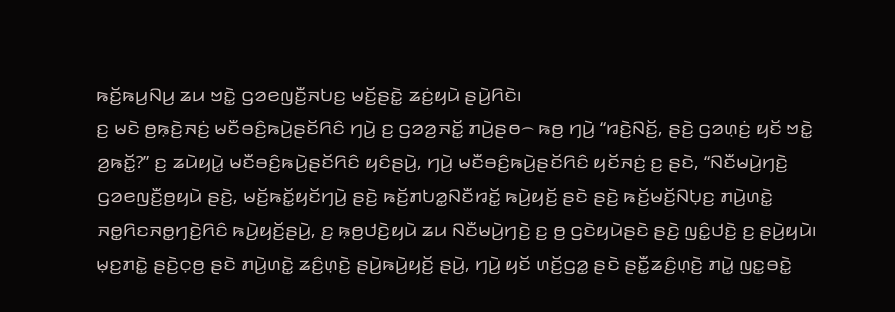ꤒꤢꤩ꤬ꤒꤣ꤬ꤡꤣ꤬ ꤘꤣ ꤠꤢꤧ꤭ ꤞꤤꤕꤜꤢꤪ꤬ꤏꤝꤢ꤬ ꤗꤢꤩ꤬ꤔꤢꤧ꤭ ꤘꤢꤦ꤬ꤟꤣꤧ ꤔꤣꤧ꤬ꤖꤢꤧ꤯
ꤢ꤬ ꤗꤢꤧ ꤥ꤬ꤒ꤫ꤢꤧ꤬ꤏꤢꤦ꤬ ꤗꤢꤪꤋꤢꤨ꤬ꤒꤣꤧ꤬ꤔꤢꤩꤖꤢꤨ ꤚꤣꤧ꤬ ꤢ꤬ ꤞꤤꤤ꤬ꤏꤢꤩ꤭ ꤊꤣꤧ꤬ꤔꤥ꤮ ꤒꤥ꤬ ꤚꤣꤧ꤬ “ꤙꤢꤧ꤬ꤡꤢꤩ꤬, ꤔꤢꤧ꤬ ꤞꤤꤛ꤫ꤢꤦ꤬ ꤟꤢꤩ ꤠꤢꤧ꤭ ꤤ꤬ꤒꤢꤩ꤭?” ꤢ꤬ ꤘꤣꤧꤟꤣꤧ꤭ ꤗꤢꤪꤋꤢꤨ꤬ꤒꤣꤧ꤬ꤔꤢꤩꤖꤢꤨ ꤟꤢꤨꤔꤣꤧ꤬, ꤚꤣꤧ꤬ ꤗꤢꤪꤋꤢꤨ꤬ꤒꤣꤧ꤬ꤔꤢꤩꤖꤢꤨ ꤟꤢꤩꤏꤢꤦ꤬ ꤢ꤬ ꤔꤢꤧ, “ꤡꤢꤪꤗꤣꤧ꤬ꤚꤢꤧ꤬ ꤞꤤꤕꤜꤢꤪ꤬ꤥ꤬ꤟꤣꤧ ꤔꤢꤧ꤬, ꤗꤢꤩ꤬ꤒꤢꤩ꤭ꤟꤢꤩꤚꤣꤧ꤬ ꤔꤢꤧ꤬ ꤒꤢꤩ꤬ꤊꤝꤤ꤭ꤡꤢꤪꤙꤢꤩ꤭ ꤒꤣꤧ꤬ꤟꤢꤩ꤬ ꤔꤢꤧ ꤔꤢꤧ꤬ ꤒꤢꤩ꤬ꤗꤢꤩ꤬ꤡꤝ꤫ꤢ꤬ ꤊꤣꤧ꤬ꤛꤢꤧ꤭ ꤏꤥ꤭ꤖꤢꤏꤥ꤭ꤚꤢꤧ꤬ꤖꤢꤨ ꤒꤣꤧ꤬ꤟꤢꤩ꤬ꤔꤣꤧ꤬, ꤢ꤬ ꤒ꤫ꤥ꤬ꤓꤢꤧ꤬ꤟꤣꤧ ꤘꤣ ꤡꤢꤪꤗꤣꤧ꤬ꤚꤢꤧ꤬ ꤢ꤬ ꤥ꤬ ꤞꤢꤧꤟꤣꤧꤔꤢꤧ ꤔꤢꤧ꤬ ꤜꤢꤨ꤭ꤓꤢꤧ꤬ ꤢ꤬ ꤔꤣꤧ꤬ꤟꤣꤧ꤯
ꤗ꤫ꤢ꤬ꤊꤢꤧ꤭ ꤔꤢꤧ꤬ꤍ꤫ꤥ꤬ ꤔꤢꤧ ꤊꤣꤧ꤬ꤛꤢꤧ꤭ ꤘꤢꤨ꤬ꤛ꤫ꤢꤧ꤬ ꤔꤣꤧ꤬ꤒꤣꤧ꤬ꤟꤢꤩ꤬ ꤔꤣꤧ꤬, ꤚꤣꤧ꤬ ꤟꤢꤩ ꤛꤢꤩ꤬ꤞꤤ꤭ ꤔꤢꤧ ꤔꤢꤪ꤭ꤘꤢꤨ꤬ꤛ꤫ꤢꤧ꤬ ꤊꤣꤧ꤭ ꤜꤢ꤭ꤋꤢꤧ꤭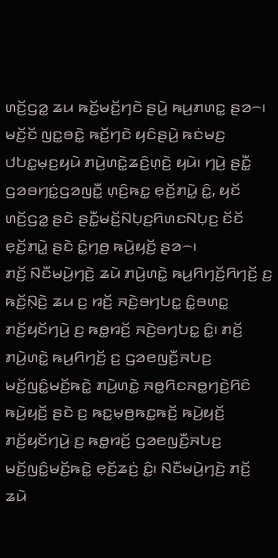ꤛꤢꤩ꤬ꤞꤤ꤭ ꤘꤣ ꤒꤢꤩ꤬ꤗꤢꤩ꤬ꤚꤢꤧ ꤔꤣꤧ꤬ ꤒꤣ꤬ꤊꤛꤢ꤭ ꤔꤤ꤮꤯ ꤗꤢꤩ꤬ꤢꤩ ꤜꤢ꤭ꤋꤢꤧ꤭ ꤒꤢꤩ꤬ꤚꤢꤧ ꤟꤢꤨꤔꤣꤧ꤬ ꤒꤢꤦꤗꤢ꤬ ꤓꤝꤢ꤭ꤗ꤫ꤢ꤬ꤟꤣꤧ ꤊꤣꤧ꤬ꤛꤢꤧ꤭ꤘꤢꤨ꤬ꤛ꤫ꤢꤧ꤬ ꤟꤣꤧ꤯ ꤚꤣꤧ꤬ ꤔꤢꤪ꤭ ꤞꤤꤋꤚꤢꤦ꤭ꤞꤤꤜꤢꤪ꤭ ꤛ꤫ꤢꤨ꤬ꤒꤢ꤭ ꤕ꤫ꤢꤩ꤬ꤊꤣꤧ꤭ ꤢꤨ꤭, ꤟꤢꤩ ꤛꤢꤩ꤬ꤞꤤ꤭ ꤔꤢꤧ ꤔꤢꤪ꤭ꤗꤢꤩ꤬ꤡꤝ꤫ꤢ꤬ꤖꤛꤢꤡꤝ꤫ꤢ꤬ ꤢꤩꤢꤩ ꤕ꤫ꤢꤩ꤬ꤊꤣꤧ꤭ ꤔꤢꤧ ꤢꤨ꤭ꤚꤥ꤬ ꤒꤣꤧ꤬ꤟꤢꤩ꤬ ꤔꤤ꤮꤯
ꤊꤢꤩ꤬ ꤡꤢꤪꤗꤣꤧ꤬ꤚꤢꤧ꤬ ꤘꤣꤧ ꤊꤣꤧ꤬ꤛꤢꤧ꤭ ꤒꤣ꤬ꤖꤚꤢꤩ꤬ꤖꤚꤢꤩ꤬ ꤢ꤬ ꤒꤢꤩ꤬ꤡ꤫ꤢꤧ꤬ ꤘꤣ ꤢ꤬ ꤙꤢꤩ꤬ ꤏꤢꤧ꤬ꤋꤚꤝꤢ꤭ ꤢꤨ꤭ꤋꤛꤢ꤭ ꤊꤢꤩ꤬ꤟꤢꤩꤚꤣꤧ꤬ ꤢ꤬ ꤒꤥ꤭ꤙꤢꤩ꤬ ꤏꤢꤧ꤬ꤋꤚꤝꤢ꤭ ꤢꤨ꤭꤯ ꤊꤢꤩ꤬ ꤊꤣꤧ꤬ꤛꤢꤧ꤭ ꤒꤣ꤬ꤖꤚꤢꤩ꤬ ꤢ꤬ ꤞꤤꤕꤜꤢꤪ꤬ꤏꤝꤢ꤬ ꤗꤢꤩ꤬ꤜꤢꤨ꤭ꤗꤢꤩ꤬ꤒꤢꤧ꤭ ꤊꤣꤧ꤬ꤛꤢꤧ꤭ ꤏꤥ꤭ꤖꤢꤏꤥ꤭ꤚꤢꤧ꤬ꤖꤢꤨ ꤒꤣꤧ꤬ꤟꤢꤩ꤬ ꤔꤢꤧ ꤢ꤬ ꤒꤢ꤭ꤗ꤫ꤥ꤬ꤒꤢ꤭ꤒꤢꤩ꤬ ꤒꤣꤧ꤬ꤟꤢꤩ꤬ ꤊꤢꤩ꤬ꤟꤢꤩꤚꤣꤧ꤬ ꤢ꤬ ꤒꤥ꤭ꤙꤢꤩ꤬ ꤞꤤꤕꤜꤢꤪ꤬ꤏꤝꤢ꤬ ꤗꤢꤩ꤬ꤜꤢꤨ꤭ꤗꤢꤩ꤬ꤒꤢꤧ꤭ ꤕ꤫ꤢꤩ꤬ꤘꤢꤦ꤬ ꤢꤨ꤭꤯ ꤡꤢꤪꤗꤣꤧ꤬ꤚꤢꤧ꤬ ꤊꤢꤩ꤬ ꤘꤣꤧ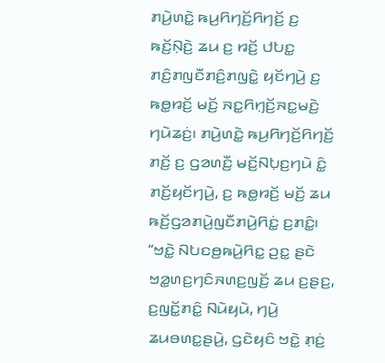ꤊꤣꤧ꤬ꤛꤢꤧ꤭ ꤒꤣ꤬ꤖꤚꤢꤩ꤬ꤖꤚꤢꤩ꤬ ꤢ꤬ ꤒꤢꤩ꤬ꤡ꤫ꤢꤧ꤬ ꤘꤣ ꤢ꤬ ꤙꤢꤩ꤬ ꤓꤝꤢ꤭ ꤊꤢꤨ꤬ꤊꤜꤢꤪꤊꤢꤨ꤬ꤊꤜꤢꤧ꤭ ꤟꤢꤩꤚꤣꤧ꤬ ꤢ꤬ ꤒꤥ꤭ꤙꤢꤩ꤬ ꤗꤢꤩ꤬ ꤏꤢ꤭ꤖꤚ꤫ꤢꤩ꤬ꤏꤢ꤭ꤗꤢꤧ꤬ ꤚꤣꤧꤘꤢꤦ꤬꤯ ꤊꤣꤧ꤬ꤛꤢꤧ꤭ ꤒꤣ꤬ꤖꤚꤢꤩ꤬ꤖꤚꤢꤩ꤬ ꤊꤢꤩ꤬ ꤢ꤬ ꤞꤤꤛꤢꤪ꤬ ꤗꤢꤩ꤬ꤡꤝ꤫ꤢ꤬ꤚꤣꤧ ꤢꤨ꤭ ꤊꤢꤩ꤬ꤟꤢꤩꤚꤣꤧ꤬, ꤢ꤬ ꤒꤥ꤭ꤙꤢꤩ꤬ ꤗꤢꤩ꤬ ꤘꤣ ꤒꤢꤩ꤬ꤞꤤꤊꤣꤧ꤬ꤜꤢꤪꤊꤣꤧ꤬ꤖꤢꤦ꤭ ꤢ꤬ꤊꤢꤨ꤭꤯
“ꤠꤢꤧ꤭ ꤡꤝꤢꤥ꤬ꤒꤣꤧ꤬ꤖꤢ꤭ ꤑꤢ꤭ ꤔꤢꤧ ꤠꤤ꤭ꤛꤢ꤬ꤚꤢꤨꤏꤛꤢ꤬ꤜꤢꤩ꤬ ꤘꤣ ꤢ꤬ꤔꤢ꤬, ꤢ꤬ꤜꤢꤩ꤭ꤊꤢꤨ꤭ ꤡꤣꤧꤟꤣꤧ, ꤚꤣꤧ꤬ ꤘꤣꤋꤛꤢ꤭ꤔꤣꤧ꤬, ꤞꤢꤧꤟꤢꤨ ꤠꤢꤧ꤭ ꤊ꤫ꤢꤦ꤬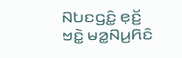ꤡꤝꤢꤞꤢꤨ꤭ ꤕ꤫ꤢꤩ꤬ ꤠꤢꤧ꤭ ꤗꤤ꤭ꤡꤣ꤬ꤖꤢꤨ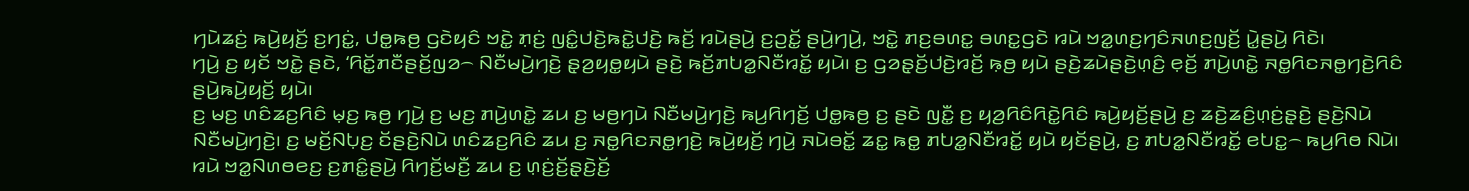ꤚꤣꤧꤘꤢꤦ꤬ ꤒꤣꤧ꤬ꤟꤢꤩ꤬ ꤢ꤬ꤚꤢꤦ꤭, ꤓꤥ꤭ꤒꤥ꤬ ꤞꤢꤧꤟꤢꤨ ꤠꤢꤧ꤭ ꤊ꤫ꤢꤦ꤬ ꤜꤢꤨ꤭ꤓꤢꤧ꤬ꤒꤢꤧ꤭ꤓꤢꤧ꤬ ꤒꤢꤩ꤬ ꤙꤣꤧꤔꤣꤧ꤬ ꤢ꤬ꤑꤢꤩ꤭ ꤔꤣꤧ꤬ꤚꤣꤧ꤬, ꤠꤢꤧ꤭ ꤊꤢ꤬ꤋꤛꤢ꤭ ꤋꤛꤢ꤭ꤞꤢꤧ ꤙꤣꤧ ꤠꤤ꤭ꤛꤢ꤬ꤚꤢꤨꤏꤛꤢ꤬ꤜꤢꤩ꤬ ꤣꤧ꤭ꤔꤣꤧ꤬ ꤖꤢꤧ꤯
ꤚꤣꤧ꤬ ꤢ꤬ ꤟꤢꤩ ꤠꤢꤧ꤭ ꤔꤢꤧ, ‘ꤖꤢꤩ꤭ꤊꤢꤪꤔꤢꤩ꤬ꤜꤤ꤮ ꤡꤢꤪꤗꤣꤧ꤬ꤚꤢꤧ꤬ ꤔ꤫ꤤ꤬ꤟꤥ꤭ꤟꤣꤧ ꤔꤢꤧ꤬ ꤒꤢꤩ꤬ꤊꤝꤤ꤭ꤡꤢꤪꤙꤢꤩ꤭ ꤟꤣꤧ꤯ ꤢ꤬ ꤞꤤꤔ꤫ꤢꤩ꤬ꤓꤢꤧ꤬ꤙꤢꤩ꤬ ꤒ꤫ꤥ꤬ ꤟꤣꤧ ꤔꤢꤧ꤬ꤘꤣꤧꤔꤢꤧ꤬ꤛ꤫ꤢꤨ꤬ ꤕ꤫ꤢꤩ꤬ ꤊꤣꤧ꤬ꤛꤢꤧ꤭ ꤏꤥ꤭ꤖꤢꤏꤥ꤭ꤚꤢꤧ꤬ꤖꤢꤨ ꤔꤣꤧ꤬ꤒꤣꤧ꤬ꤟꤢꤩ꤬ ꤟꤣꤧ꤯
ꤢ꤬ ꤗꤢ꤬ ꤛꤢꤨꤘꤢ꤬ꤖꤢꤨ ꤗ꤫ꤢ꤬ ꤒꤥ꤬ ꤚꤣꤧ꤬ ꤢ꤬ ꤗꤢ꤬ ꤊꤣꤧ꤬ꤛꤢꤧ꤭ ꤘꤣ ꤢ꤬ ꤗꤥ꤬ꤚꤣꤧ ꤡꤢꤪꤗꤣꤧ꤬ꤚꤢꤧ꤬ ꤒꤣ꤬ꤖꤚꤢꤩ꤬ ꤓꤥ꤭ꤒꤥ꤬ ꤢ꤬ ꤔꤢꤧ ꤜꤢꤪ꤭ ꤢ꤬ ꤟꤤ꤬ꤖꤢꤨꤖꤢꤧ꤭ꤖꤢꤨ ꤒꤣꤧ꤬ꤟꤢꤩ꤬ꤔꤣꤧ꤬ ꤢ꤬ ꤘꤢꤧ꤬ꤘꤢꤨ꤬ꤛ꤫ꤢꤦ꤬ꤔ꤫ꤢꤧ꤬ ꤔꤢꤧ꤬ꤡꤣꤧ ꤡꤢꤪꤗꤣꤧ꤬ꤚꤢꤧ꤬꤯ ꤢ꤬ ꤗꤢꤩ꤬ꤡꤝ꤫ꤢ꤬ ꤢꤩꤔꤢꤧ꤬ꤡꤣꤧ ꤛꤢꤨꤘꤢ꤬ꤖꤢꤨ ꤘꤣ ꤢ꤬ ꤏꤥ꤭ꤖꤢꤏꤥ꤭ꤚꤢꤧ꤬ ꤒꤣꤧ꤬ꤟꤢꤩ꤬ ꤚꤣꤧ꤬ ꤏꤣꤧꤋꤢꤩ꤭ ꤘꤢ꤭ ꤒꤥ꤭ ꤊꤝꤤ꤭ꤡꤢꤪꤙꤢꤩ꤭ ꤟꤣꤧ ꤟꤢꤩꤔꤣꤧ꤬, ꤢ꤬ ꤊꤝꤤ꤭ꤡꤢꤪꤙꤢꤩ꤭ ꤕꤝꤢ꤭꤮ ꤒꤣ꤬ꤖꤥ ꤡꤣꤧ꤯
ꤙꤣꤧ ꤠꤤ꤭ꤡꤛꤥꤕꤢ꤬ ꤢ꤬ꤊꤢꤨ꤭ꤔꤣꤧ꤬ ꤖꤚꤢꤩ꤬ꤗꤢꤪ꤬ ꤘꤣ ꤢ꤬ ꤛ꤫ꤢꤦ꤬ꤢꤩ꤬ꤔ꤫ꤢꤧ꤬ꤢꤩ꤬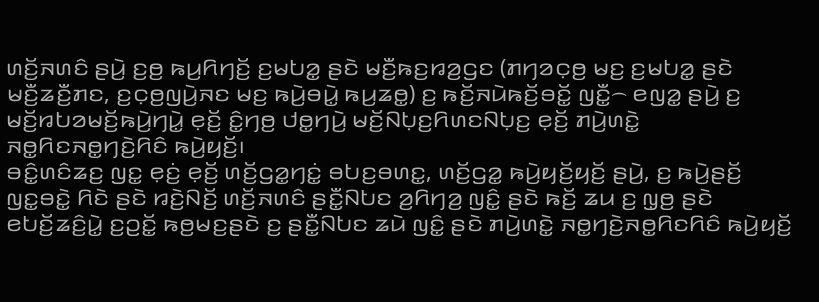ꤛꤢꤩ꤬ꤏꤛꤢꤨ ꤔꤣꤧ꤬ ꤢ꤬ꤥ꤬ ꤒꤣ꤬ꤖꤚꤢꤩ꤬ ꤢ꤬ꤗꤝꤤ꤭ ꤔꤢꤧ ꤗꤢꤪ꤬ꤒꤢ꤬ꤙꤤ꤬ꤞꤢ (ꤊꤚꤤꤍ꤫ꤥ꤬ ꤗꤢ꤬ ꤢ꤬ꤗꤝꤤ꤭ ꤔꤢꤧ ꤗꤢꤪ꤬ꤘꤢꤪ꤬ꤊꤢ, ꤢ꤬ꤍ꤫ꤥ꤬ꤜꤣꤧ꤬ꤏꤢ ꤗꤢ꤬ ꤒꤣꤧ꤬ꤋꤣꤧ꤭ ꤒꤣ꤬ꤘꤥ꤭) ꤢ꤬ ꤒꤢꤩ꤬ꤏꤣꤧꤒꤢꤩ꤬ꤋꤢꤩ꤭ ꤜꤢꤪ꤭꤮ ꤕꤜꤤ꤭ ꤔꤣꤧ꤬ ꤢ꤬ ꤗꤢꤩ꤬ꤙꤝꤤꤗꤢꤩ꤬ꤒꤣꤧ꤬ꤚꤣꤧ꤭ ꤕ꤫ꤢꤩ꤬ ꤢꤨ꤭ꤚꤥ꤬ ꤓꤥ꤭ꤚꤣꤧ꤬ ꤗꤢꤩ꤬ꤡꤝ꤫ꤢ꤬ꤖꤛꤢꤡꤝ꤫ꤢ꤬ ꤕ꤫ꤢꤩ꤬ ꤊꤣꤧ꤬ꤛꤢꤧ꤭ ꤏꤥ꤭ꤖꤢꤏꤥ꤭ꤚꤢꤧ꤬ꤖꤢꤨ ꤒꤣꤧ꤬ꤟꤢꤩ꤬꤯
ꤋꤢꤨ꤭ꤛꤢꤨꤘꤢ꤬ ꤜꤢ꤭ ꤕ꤫ꤢꤦ꤬ ꤕ꤫ꤢꤩ꤬ ꤛꤢꤩ꤬ꤞꤤ꤭ꤚꤢꤦ꤭ ꤋꤝꤢ꤬ꤋꤛꤢ꤭, ꤛꤢꤩ꤬ꤞꤤ꤭ ꤒꤣꤧ꤬ꤟꤢꤩ꤬ꤟꤢꤩ꤬ ꤔꤣꤧ꤬, ꤢ꤬ ꤒꤣꤧ꤬ꤔꤢꤩ꤬ ꤜꤢ꤭ꤋꤢꤧ꤭ ꤖꤢꤧ ꤔꤢꤧ ꤙꤢꤧ꤬ꤡꤢꤩ꤬ ꤛꤢꤩ꤬ꤏꤛꤢꤨ ꤔꤢꤪ꤭ꤡꤝꤢ ꤤ꤬ꤖꤚꤤ꤬ ꤜꤢꤨ꤭ ꤔꤢꤧ ꤒꤢꤩ꤬ ꤘꤣ ꤢ꤬ ꤜ꤫ꤥ꤬ ꤔꤢꤧ ꤕꤝꤢꤩ꤬ꤘꤢꤨ꤬ꤣꤧ꤭ ꤢ꤬ꤑꤢꤩ꤭ ꤒꤥ꤬ꤗꤢ꤬ꤔꤢꤧ ꤢ꤬ ꤔꤢꤪ꤭ꤡꤝꤢ ꤘꤣꤧ ꤜꤢꤨ꤭ ꤔꤢꤧ ꤊꤣꤧ꤬ꤛꤢꤧ꤭ ꤏꤥ꤭ꤚꤢꤧ꤬ꤏꤥ꤭ꤖꤢꤖꤢꤨ ꤒꤣꤧ꤬ꤟꤢꤩ꤬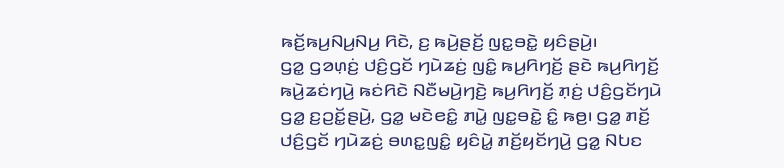ꤒꤢꤩ꤬ꤒꤣ꤬ꤡꤣ꤬ꤡꤣ꤬ ꤖꤢꤧ, ꤢ꤬ ꤒꤣꤧ꤬ꤔꤢꤩ꤬ ꤜꤢ꤭ꤋꤢꤧ꤭ ꤟꤢꤨꤔꤣꤧ꤬꤯
ꤞꤤ꤭ ꤞꤤꤛ꤫ꤢꤦ꤬ ꤓꤢꤨ꤬ꤞꤢꤩ ꤚꤣꤧꤘꤢꤦ꤬ ꤜꤢꤨ꤭ ꤒꤣ꤬ꤖꤚꤢꤩ꤬ ꤔꤢꤧ ꤒꤣ꤬ꤖꤚꤢꤩ꤬ ꤒꤣꤧ꤬ꤘꤢꤦꤚꤣꤧ꤬ ꤒꤢꤦꤖꤢꤧ ꤡꤢꤪꤗꤣꤧ꤬ꤚꤢꤧ꤬ ꤒꤣ꤬ꤖꤚꤢꤩ꤬ ꤊ꤫ꤢꤦ꤬ ꤓꤢꤨ꤬ꤞꤢꤩꤚꤣꤧ ꤞꤤ꤭ ꤢ꤬ꤑꤢꤩ꤭ꤔꤣꤧ꤬, ꤞꤤ꤭ ꤗꤢꤧꤕꤢꤨ꤭ ꤊꤣꤧ꤭ ꤜꤢ꤭ꤋꤢꤧ꤭ ꤢꤨ꤭ ꤒꤥ꤬꤯ ꤞꤤ꤭ ꤊꤢꤩ꤬ ꤓꤢꤨ꤬ꤞꤢꤩ ꤚꤣꤧꤘꤢꤦ꤬ ꤋꤛꤢ꤭ꤜꤢꤨ꤭ ꤟꤢꤨꤣꤧ꤭ ꤊꤢꤩ꤬ꤟꤢꤩꤚꤣꤧ꤬ ꤞꤤ꤭ ꤡꤝꤢ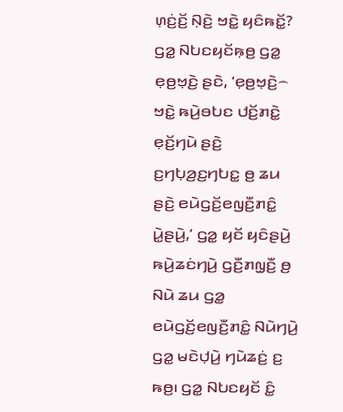ꤛ꤫ꤢꤦ꤬ꤢꤩ꤬ ꤡ꤫ꤢꤧ꤬ ꤠꤢꤧ꤭ ꤟꤢꤨꤒꤢꤩ꤭?
ꤞꤤ꤭ ꤡꤝꤢꤟꤢꤩꤒ꤫ꤥ꤬ ꤞꤤ꤭ ꤕ꤫ꤥ꤬ꤠ꤫ꤢꤧ꤬ ꤔꤢꤧ, ‘ꤕ꤫ꤥ꤬ꤠ꤫ꤢꤧ꤬꤮ ꤠꤢꤧ꤭ ꤒꤣꤧ꤬ꤋꤝꤢ ꤓꤢꤩ꤬ꤊꤢꤧ꤭ ꤕ꤫ꤢꤩ꤬ꤚꤣꤧ ꤔꤢꤧ꤬ ꤢ꤬ꤚꤝ꤫ꤤ꤬ꤢ꤬ꤚꤝꤢ꤭ ꤥ꤬ ꤘꤣ ꤔꤢꤧ꤬ ꤕꤣꤧꤞꤢꤩ꤬ꤕꤜꤢꤪ꤬ꤊꤢꤨ꤭ ꤣꤧ꤭ꤔꤣꤧ꤬,’ ꤞꤤ꤭ ꤟꤢꤩ ꤟꤢꤨꤔꤣꤧ꤬ ꤒꤣꤧ꤬ꤘꤢꤦꤚꤣꤧ꤬ ꤞꤢꤪ꤬ꤊꤜ꤫ꤢꤪ꤬ ꤥ꤬ ꤡꤣꤧ ꤘꤣ ꤞꤤ꤭ ꤕꤣꤧꤞꤢꤩ꤬ꤕꤜꤢꤪ꤬ꤊꤢꤨ꤭ ꤡꤣꤧꤚꤣꤧ꤬ ꤞꤤ꤭ ꤗꤢꤧꤓ꤫ꤣꤧ꤬ ꤚꤣꤧꤘꤢꤦ꤬ ꤢ꤬ ꤒꤥ꤬꤯ ꤞꤤ꤭ ꤡꤝꤢꤟꤢꤩ ꤢꤨ꤭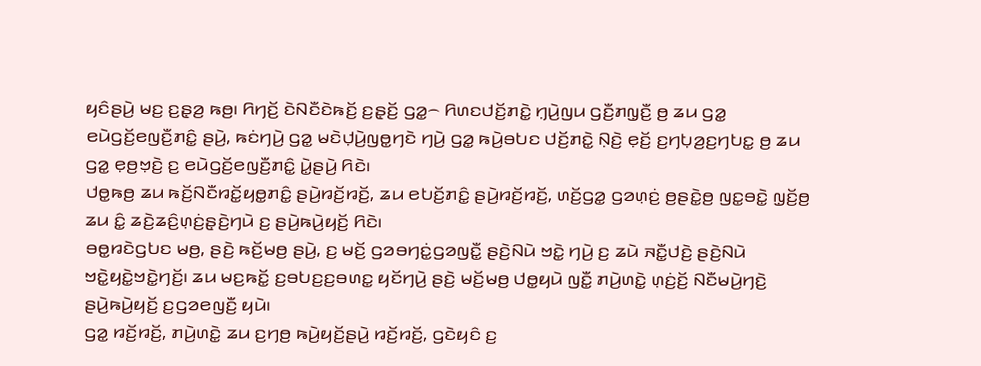ꤟꤢꤨꤔꤣꤧ꤬ ꤗꤢ꤬ ꤢ꤬ꤔ꤫ꤤ꤬ ꤒꤥ꤬꤯ ꤖꤚꤢꤩ꤬ ꤢꤧꤡꤢꤪꤢꤧꤒꤢꤩ꤬ ꤢ꤬ꤔ꤫ꤢꤩ꤬ ꤞꤤ꤭꤮ ꤖꤛꤢꤓꤢꤩ꤬ꤊꤢꤧ꤭ ꤚ꤫ꤣꤧ꤬ꤜꤣ ꤞꤢꤪ꤬ꤊꤜ꤫ꤢꤪ꤬ ꤥ꤬ ꤘꤣ ꤞꤤ꤭ ꤕꤣꤧꤞꤢꤩ꤬ꤕꤜꤢꤪ꤬ꤊꤢꤨ꤭ ꤔꤣꤧ꤬, ꤒꤢꤦꤚꤣꤧ꤬ ꤞꤤ꤭ ꤗꤢꤧꤓ꤫ꤣꤧ꤬ꤜꤥ꤭ꤚꤢꤧ ꤚꤣꤧ꤬ ꤞꤤ꤭ ꤒꤣꤧ꤬ꤋꤝꤢ ꤓꤢꤩ꤬ꤊꤢꤧ꤭ ꤡ꤫ꤢꤧ꤬ ꤕ꤫ꤢꤩ꤬ ꤢ꤬ꤚꤝ꤫ꤤ꤬ꤢ꤬ꤚꤝꤢ꤭ ꤥ꤬ ꤘꤣ ꤞꤤ꤭ ꤕ꤫ꤥ꤬ꤠ꤫ꤢꤧ꤬ ꤢ꤬ ꤕꤣꤧꤞꤢꤩ꤬ꤕꤜꤢꤪ꤬ꤊꤢꤨ꤭ ꤣꤧ꤭ꤔꤣꤧ꤬ ꤖꤢꤧ꤯
ꤓꤥ꤭ꤒꤥ꤬ ꤘꤣ ꤒꤢꤩ꤬ꤡꤢꤪꤙꤢꤩ꤭ꤟꤥ꤭ꤊꤢꤨ꤭ ꤔꤣꤧ꤬ꤙꤢꤩ꤬ꤙꤢꤩ꤬, ꤘꤣ ꤕꤝꤢꤩ꤬ꤊꤢꤨ꤭ ꤔꤣꤧ꤬ꤙꤢꤩ꤬ꤙꤢꤩ꤬, ꤛꤢꤩ꤬ꤞꤤ꤭ ꤞꤤꤛ꤫ꤢꤦ꤬ ꤥ꤬ꤔꤢꤧ꤭ꤥ꤬ ꤜꤢ꤭ꤋꤢꤧ꤭ ꤜ꤫ꤢꤩ꤬ꤥ꤬ ꤘꤣ ꤢꤨ꤭ ꤘꤢꤧ꤬ꤘꤢꤨ꤬ꤛ꤫ꤢꤦ꤬ꤔ꤫ꤢꤧ꤬ꤚꤣꤧ ꤢ꤬ ꤔꤣꤧ꤬ꤒꤣꤧ꤬ꤟꤢꤩ꤬ ꤖꤢꤧ꤯
ꤋꤥ꤭ꤙꤢꤧꤞꤝꤢ ꤗꤥ꤬, ꤔꤢꤧ꤬ ꤒꤢꤩ꤬ꤗꤥ꤬ ꤔꤣꤧ꤬, ꤢ꤬ ꤗꤢꤩ꤬ ꤞꤤꤋꤚꤢꤦ꤭ꤞꤤꤜꤢꤪ꤭ ꤔꤢꤧ꤬ꤡꤣꤧ ꤠꤢꤧ꤭ ꤚꤣꤧ꤬ ꤢ꤬ ꤘꤣꤧ ꤏꤢꤪ꤭ꤓꤢꤧ꤬ ꤔꤢꤧ꤬ꤡꤣꤧ ꤠꤢꤧ꤭ꤟꤢꤧ꤭ꤠꤢꤧ꤭ꤚꤢꤩ꤬꤯ ꤘꤣ ꤗꤢ꤬ꤒꤢꤩ꤭ ꤢ꤬ꤋꤝꤢ꤬ꤢ꤬ꤋꤛꤢ꤭ ꤟꤢꤩꤚꤣꤧ꤬ ꤔꤢꤧ꤬ ꤗꤢꤩ꤬ꤗꤥ꤬ ꤓꤥ꤭ꤟꤣꤧ ꤜꤢꤪ꤭ ꤊꤣꤧ꤬ꤛꤢꤧ꤭ ꤛ꤫ꤢꤦ꤬ꤢꤩ꤬ ꤡꤢꤪꤗꤣꤧ꤬ꤚꤢꤧ꤬ ꤔꤣꤧ꤬ꤒꤣꤧ꤬ꤟꤢꤩ꤬ ꤢ꤬ꤞꤤꤕꤜꤢꤪ꤬ ꤟꤣꤧ꤯
ꤞꤤ꤭ ꤙꤢꤩ꤬ꤙꤢꤩ꤬, ꤊꤣꤧ꤬ꤛꤢꤧ꤭ ꤘꤣ ꤢ꤬ꤚꤥ꤬ ꤒꤣꤧ꤬ꤟꤢꤩ꤬ꤔꤣꤧ꤬ ꤙꤢꤩ꤬ꤙꤢꤩ꤬, ꤞꤢꤧꤟꤢꤨ ꤢ꤬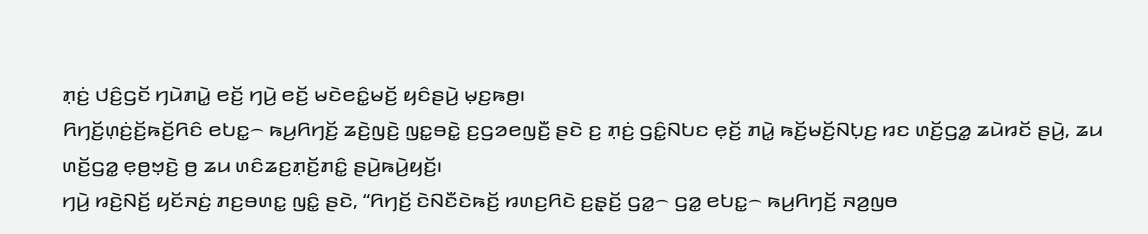ꤊ꤫ꤢꤦ꤬ ꤓꤢꤨ꤬ꤞꤢꤩ ꤚꤣꤧꤊꤣꤧ꤭ ꤕꤢꤩ꤬ ꤚꤣꤧ꤬ ꤕꤢꤩ꤬ ꤗꤢꤧꤕꤢꤨ꤭ꤗꤢꤩ꤬ ꤟꤢꤨꤔꤣꤧ꤬ ꤗ꤫ꤢ꤬ꤒꤥ꤬꤯
ꤖꤚꤢꤩ꤬ꤛ꤫ꤢꤦ꤬ꤢꤩ꤬ꤒꤢꤩ꤬ꤖꤢꤨ ꤕꤝꤢ꤭꤮ ꤒꤣ꤬ꤖꤚꤢꤩ꤬ ꤘꤢꤧ꤬ꤜꤢꤧ꤬ ꤜꤢ꤭ꤋꤢꤧ꤭ ꤢ꤬ꤞꤤꤕꤜꤢꤪ꤬ ꤔꤢꤧ ꤢ꤬ ꤊ꤫ꤢꤦ꤬ ꤞꤢꤨ꤭ꤡꤝꤢ ꤕ꤫ꤢꤩ꤬ ꤊꤣꤧ꤭ ꤒꤢꤩ꤬ꤗꤢꤩ꤬ꤡꤝ꤫ꤢ꤬ ꤙꤢ ꤛꤢꤩ꤬ꤞꤤ꤭ ꤘꤣꤧꤙꤢꤩ ꤔꤣꤧ꤬, ꤘꤣ ꤛꤢꤩ꤬ꤞꤤ꤭ ꤕ꤫ꤥ꤬ꤠ꤫ꤢꤧ꤬ ꤥ꤬ ꤘꤣ ꤛꤢꤨꤘꤢ꤬ꤊ꤫ꤢꤩ꤬ꤊꤢꤨ꤭ ꤔꤣꤧ꤬ꤒꤣꤧ꤬ꤟꤢꤩ꤬꤯
ꤚꤣꤧ꤬ ꤙꤢꤧ꤬ꤡꤢꤩ꤬ ꤟꤢꤩꤏꤢꤦ꤬ ꤊꤢ꤬ꤋꤛꤢ꤭ ꤜꤢꤨ꤭ ꤔꤢꤧ, “ꤖꤚꤢꤩ꤬ ꤢꤧꤡꤢꤪꤢꤧꤒꤢꤩ꤬ ꤙꤛꤢ꤬ꤖꤢꤧ ꤢ꤬ꤔ꤫ꤢꤩ꤬ ꤞꤤ꤭꤮ ꤞꤤ꤭ ꤕꤝꤢ꤭꤮ ꤒꤣ꤬ꤖꤚꤢꤩ꤬ ꤏꤤ꤬ꤜꤥ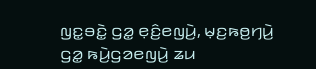ꤜꤢ꤭ꤋꤢꤧ꤭ ꤞꤤ꤭ ꤕ꤫ꤢꤨ꤬ꤕꤜꤣꤧ꤬, ꤗ꤫ꤢ꤬ꤒꤥ꤬ꤚꤣꤧ꤬ ꤞꤤ꤭ ꤒꤣꤧ꤬ꤞꤤꤕꤜꤣꤧ꤬ ꤘꤣ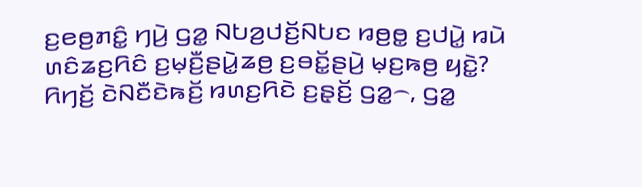ꤢ꤬ꤕꤥ꤬ꤊꤢꤨ꤭ ꤚꤣꤧ꤬ ꤞꤤ꤭ ꤡꤝꤤ꤬ꤓꤢꤩ꤬ꤡꤝꤢ ꤙꤥ꤬ꤥ꤭ ꤢ꤬ꤓꤣꤧ꤭ ꤙꤣꤧ ꤛꤢꤨꤘꤢ꤬ꤖꤢꤨ ꤢ꤬ꤗ꤫ꤢꤪ꤬ꤔꤣꤧ꤭ꤘꤥ꤬ ꤢ꤬ꤋꤢꤩ꤭ꤔꤣꤧ꤬ ꤗ꤫ꤢ꤬ꤒꤥ꤬ ꤟꤢꤧ꤭?
ꤖꤚꤢꤩ꤬ ꤢꤧꤡꤢꤪꤢꤧꤒꤢꤩ꤬ ꤙꤛꤢ꤬ꤖꤢꤧ ꤢ꤬ꤔ꤫ꤢꤩ꤬ ꤞꤤ꤭꤮, ꤞꤤ꤭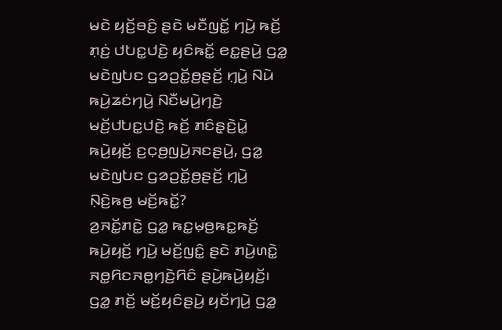ꤗꤢꤧ ꤟꤢꤩ꤬ꤋꤢꤨ꤬ ꤔꤢꤧ ꤗꤢꤪꤜꤢꤩ꤭ ꤚꤣꤧ꤬ ꤒꤢꤩ꤬ ꤊ꤫ꤢꤦ꤬ ꤓꤝꤢ꤭ꤓꤢꤧ꤬ ꤟꤢꤨꤒꤢꤩ꤭ ꤕꤢ꤭ꤔꤣꤧ꤬ ꤞꤤ꤭ ꤗꤢꤧꤜꤝꤢ ꤞꤤꤑꤢꤩ꤭ꤥ꤬ꤔꤢꤩ꤬ ꤚ꤫ꤣꤧ꤬ ꤡꤣꤧ ꤒꤣꤧ꤬ꤘꤢꤦꤚꤣꤧ꤬ ꤡꤢꤪꤗꤣꤧ꤬ꤚꤢꤧ꤬ ꤗꤢꤩ꤬ꤓꤝꤢ꤭ꤓꤢꤧ꤬ ꤒꤢꤩ꤬ ꤊꤢꤨꤔ꤫ꤢꤧ꤬ꤣꤧ꤭ ꤒꤣꤧ꤬ꤟꤢꤩ꤬ ꤢ꤬ꤍ꤫ꤥ꤬ꤜꤣꤧ꤬ꤏꤢꤔꤣꤧ꤬, ꤞꤤ꤭ ꤗꤢꤧꤜꤝꤢ ꤞꤤꤑꤢꤩ꤭ꤥ꤬ꤔꤢꤩ꤬ ꤚ꤫ꤣꤧ꤬ ꤡ꤫ꤢꤧ꤬ꤒꤥ꤬ ꤗꤢꤩ꤬ꤒꤢꤩ꤭?
ꤤ꤬ꤏꤢꤩ꤭ꤊꤢꤧ꤭ ꤞꤤ꤭ ꤒꤢ꤭ꤗ꤫ꤥ꤬ꤒꤢ꤭ꤒꤢꤩ꤬ ꤒꤣꤧ꤬ꤟꤢꤩ꤬ ꤚꤣꤧ꤬ ꤗꤢꤩ꤬ꤜꤢꤨ꤭ ꤔꤢꤧ ꤊꤣꤧ꤬ꤛꤢꤧ꤭ ꤏꤥ꤭ꤖꤢꤏꤥ꤭ꤚꤢꤧ꤬ꤖꤢꤨ ꤔꤣꤧ꤬ꤒꤣꤧ꤬ꤟꤢꤩ꤬꤯ ꤞꤤ꤭ ꤊꤢꤩ꤬ ꤗꤢꤩ꤬ꤟꤢꤨꤔꤣꤧ꤬ ꤟꤢꤩꤚꤣꤧ꤬ ꤞꤤ꤭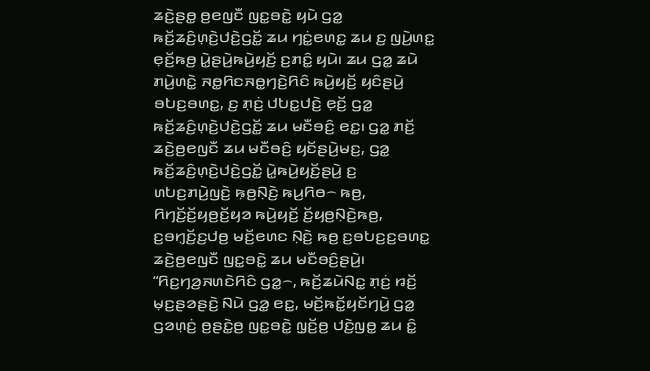ꤘꤢꤧ꤬ꤔꤥ꤭ ꤥ꤬ꤕꤜꤢꤪ ꤜꤢ꤭ꤋꤢꤧ꤭ ꤟꤣꤧ ꤞꤤ꤭ ꤒꤢꤩ꤬ꤘꤢꤨ꤬ꤛ꤫ꤢꤧ꤬ꤓꤢꤧ꤬ꤞꤢꤩ꤭ ꤘꤣ ꤚꤢꤦ꤭ꤕꤛꤢ꤭ ꤘꤣ ꤢ꤬ ꤜꤣꤧ꤬ꤛꤢ꤭ ꤕ꤫ꤢꤩ꤬ꤒꤥ꤬ ꤣꤧ꤭ꤔꤣꤧ꤬ꤒꤣꤧ꤬ꤟꤢꤩ꤬ ꤢ꤬ꤊꤢꤨ꤭ ꤟꤣꤧ꤯ ꤘꤣ ꤞꤤ꤭ ꤘꤣꤧ ꤊꤣꤧ꤬ꤛꤢꤧ꤭ ꤏꤥ꤭ꤖꤢꤏꤥ꤭ꤚꤢꤧ꤬ꤖꤢꤨ ꤒꤣꤧ꤬ꤟꤢꤩ꤬ ꤟꤢꤨꤔꤣꤧ꤬ ꤋꤝꤢ꤬ꤋꤛꤢ꤭, ꤢ꤬ ꤊ꤫ꤢꤦ꤬ ꤓꤝꤢ꤭ꤓꤢꤧ꤬ ꤕ꤫ꤢꤩ꤬ ꤞꤤ꤭ ꤒꤢꤩ꤬ꤘꤢꤨ꤬ꤛ꤫ꤢꤧ꤬ꤓꤢꤧ꤬ꤞꤢꤩ꤭ ꤘꤣ ꤗꤢꤪꤋꤢꤨ꤬ ꤕꤢ꤭꤯ ꤞꤤ꤭ ꤊꤢꤩ꤬ ꤘꤢꤧ꤬ꤥ꤬ꤕꤜꤢꤪ ꤘꤣ ꤗꤢꤪꤋꤢꤨ꤬ ꤟꤢꤩꤔꤣꤧ꤬ꤗꤢ꤬, ꤞꤤ꤭ ꤒꤢꤩ꤬ꤘꤢꤨ꤬ꤛ꤫ꤢꤧ꤬ꤓꤢꤧ꤬ꤞꤢꤩ꤭ ꤣꤧ꤭ꤒꤣꤧ꤬ꤟꤢꤩ꤬ꤔꤣꤧ꤬ ꤢ꤬ ꤛꤝꤢ꤬ꤊꤣꤧ꤬ꤜꤢꤧ꤬ ꤒ꤫ꤥ꤬ꤡ꤫ꤢꤧ꤬ ꤒꤣ꤬ꤖꤥ꤮ ꤒꤥ꤬, ꤖꤚꤢꤩ꤬ꤢꤩ꤬ꤟꤥ꤬ꤢꤩ꤬ꤟꤤ ꤒꤣꤧ꤬ꤟꤢꤩ꤬ ꤢꤩ꤬ꤟꤥ꤬ꤡ꤫ꤢꤧ꤬ꤒꤥ꤬, ꤢ꤬ꤋꤚ꤫ꤢꤩ꤬ꤢ꤬ꤓꤥ꤬ ꤗꤢꤩ꤬ꤕꤛꤢ ꤡ꤫ꤢꤧ꤬ ꤒꤥ꤬ ꤢ꤬ꤋꤝꤢ꤬ꤢ꤬ꤋꤛꤢ꤭ ꤘꤢꤧ꤬ꤥ꤬ꤕꤜꤢꤪ ꤜꤢ꤭ꤋꤢꤧ꤭ ꤘꤣ ꤗꤢꤪꤋꤢꤨ꤬ꤔꤣꤧ꤬꤯
“ꤖꤢ꤬ꤚꤤ꤬ꤏꤛꤢꤧꤖꤢꤨ ꤞꤤ꤭꤮, ꤒꤢꤩ꤬ꤘꤣꤧꤡꤢ꤭ ꤊ꤫ꤢꤦ꤬ ꤙꤢꤩ꤬ ꤗ꤫ꤢ꤬ꤔꤤꤔꤢꤧ꤬ ꤡꤣꤧ ꤞꤤ꤭ ꤕꤢ꤭, ꤗꤢꤩ꤬ꤒꤢꤩ꤭ꤟꤢꤩꤚꤣꤧ꤬ ꤞꤤ꤭ ꤞꤤꤛ꤫ꤢꤦ꤬ ꤥ꤬ꤔꤢꤧ꤭ꤥ꤬ ꤜꤢ꤭ꤋꤢꤧ꤭ ꤜ꤫ꤢꤩ꤬ꤥ꤬ ꤓꤢꤧ꤬ꤜꤥ꤭ ꤘꤣ ꤢꤨ꤭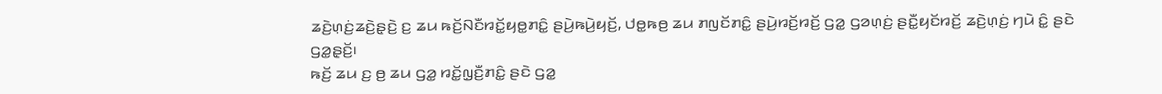ꤘꤢꤧ꤬ꤛ꤫ꤢꤦ꤬ꤘꤢꤧ꤬ꤔ꤫ꤢꤧ꤬ ꤢ꤬ ꤘꤣ ꤒꤢꤩ꤬ꤡꤢꤪꤙꤢꤩ꤭ꤟꤥ꤭ꤊꤢꤨ꤭ ꤔꤣꤧ꤬ꤒꤣꤧ꤬ꤟꤢꤩ꤬, ꤓꤥ꤭ꤒꤥ꤬ ꤘꤣ ꤊꤜꤢꤩꤊꤢꤨ꤭ ꤔꤣꤧ꤬ꤙꤢꤩ꤬ꤙꤢꤩ꤬ ꤞꤤ꤭ ꤞꤤꤛ꤫ꤢꤦ꤬ ꤔꤢꤪ꤭ꤟꤢꤩꤙꤢꤩ꤬ ꤘꤢꤧ꤬ꤛ꤫ꤢꤦ꤬ ꤚꤣꤧ ꤢꤨ꤭ ꤔꤢꤧ ꤞꤤ꤭ꤔ꤫ꤢꤩ꤬꤯
ꤒꤢꤩ꤬ ꤘꤣ ꤢ꤬ ꤥ꤬ ꤘꤣ ꤞꤤ꤭ ꤙꤢꤩ꤭ꤜ꤫ꤢꤪ꤬ꤊꤢꤨ꤭ ꤔꤢꤧ ꤞꤤ꤭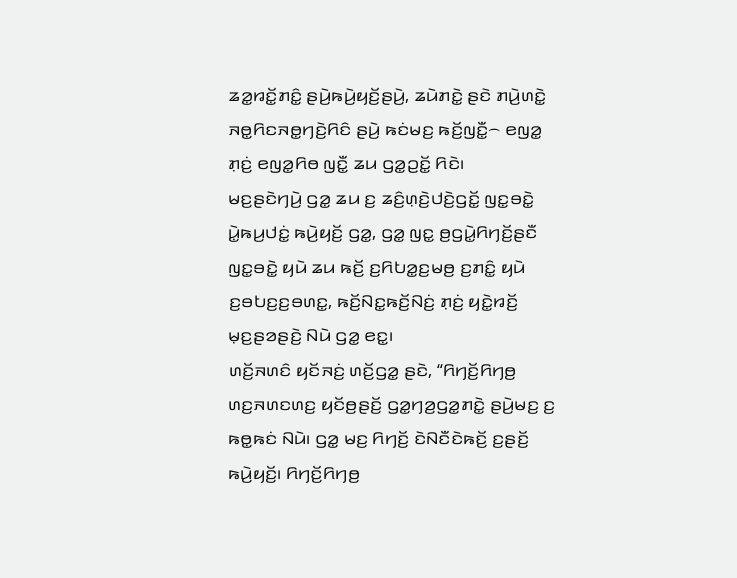ꤘꤤ꤭ꤙꤢꤩ꤭ꤊꤢꤨ꤭ ꤔꤣꤧ꤬ꤒꤣꤧ꤬ꤟꤢꤩ꤬ꤔꤣꤧ꤬, ꤘꤣꤧꤊꤢꤧ꤭ ꤔꤢꤧ ꤊꤣꤧ꤬ꤛꤢꤧ꤭ ꤏꤥ꤭ꤖꤢꤏꤥ꤭ꤚꤢꤧ꤬ꤖꤢꤨ ꤔꤣꤧ꤬ ꤒꤢꤦꤗꤢ꤬ ꤒꤢꤩ꤬ꤜꤢꤪ꤭꤮ ꤕꤜꤤ꤭ ꤊ꤫ꤢꤦ꤬ ꤕꤜꤤ꤭ꤖꤥ ꤜꤢꤪ꤭ ꤘꤣ ꤞꤤ꤭ꤑꤢꤩ꤭ ꤖꤢꤧ꤯
ꤗꤢ꤬ꤔꤢꤧꤚꤣꤧ꤬ ꤞꤤ꤭ ꤘꤣ ꤢ꤬ ꤘꤢꤨ꤬ꤛ꤫ꤢꤧ꤬ꤓꤢꤧ꤬ꤞꤢꤩ꤭ ꤜꤢ꤭ꤋꤢꤧ꤭ ꤣꤧ꤭ꤒꤣ꤬ꤓꤢꤦ꤭ ꤒꤣꤧ꤬ꤟꤢꤩ꤬ ꤞꤤ꤭, ꤞꤤ꤭ ꤜꤢ꤭ ꤥ꤬ꤞꤣꤧ꤭ꤖꤚꤢꤩ꤬ꤔꤢꤪ ꤜꤢ꤭ꤋꤢꤧ꤭ ꤟꤣꤧ ꤘꤣ ꤒꤢꤩ꤬ ꤢ꤬ꤖꤝꤤ꤭ꤢ꤬ꤗꤥ꤬ ꤢ꤬ꤊꤢꤨ꤭ ꤟꤣꤧ ꤢ꤬ꤋꤝꤢ꤬ꤢ꤬ꤋꤛꤢ꤭, ꤒꤢꤩ꤬ꤡꤢ꤭ꤒꤢꤩ꤬ꤡꤢꤦ꤬ ꤊ꤫ꤢꤦ꤬ ꤟꤢꤧ꤭ꤙꤢꤩ꤬ ꤗ꤫ꤢ꤬ꤔꤤꤔꤢꤧ꤬ ꤡꤣꤧ ꤞꤤ꤭ ꤕꤢ꤭꤯
ꤛꤢꤩ꤬ꤏꤛꤢꤨ ꤟꤢꤩꤏꤢꤦ꤬ ꤛꤢꤩ꤬ꤞꤤ꤭ ꤔꤢꤧ, “ꤖꤚꤢꤩ꤬ꤖꤚꤥ꤬ ꤛꤢ꤬ꤏꤛꤢꤛꤢ꤬ ꤟꤢꤩꤥ꤬ꤔꤢꤩ꤬ ꤞꤤ꤭ꤚꤤ꤬ꤞꤤ꤭ꤊꤢꤧ꤭ ꤔꤣꤧ꤬ꤗꤢ꤬ ꤢ꤬ ꤒꤥ꤭ꤒꤢꤦ ꤡꤣꤧ꤯ ꤞꤤ꤭ ꤗꤢ꤬ ꤖꤚꤢꤩ꤬ ꤢꤧꤡꤢꤪꤢꤧꤒꤢꤩ꤬ ꤢ꤬ꤔꤢꤩ꤬ ꤒꤣꤧ꤬ꤟꤢꤩ꤬꤯ ꤖꤚꤢꤩ꤬ꤖꤚꤥ꤬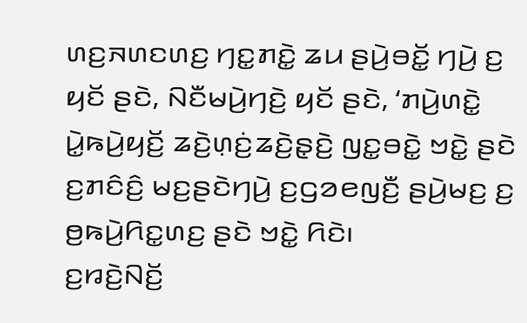ꤛꤢ꤬ꤏꤛꤢꤛꤢ꤬ ꤚꤢ꤭ꤊꤢꤧ꤭ ꤘꤣ ꤔꤣꤧ꤬ꤋꤢꤩ꤭ ꤚꤣꤧ꤬ ꤢ꤬ ꤟꤢꤩ ꤔꤢꤧ, ꤡꤢꤪꤗꤣꤧ꤬ꤚꤢꤧ꤬ ꤟꤢꤩ ꤔꤢꤧ, ‘ꤊꤣꤧ꤬ꤛꤢꤧ꤭ ꤣꤧ꤭ꤒꤣꤧ꤬ꤟꤢꤩ꤬ ꤘꤢꤧ꤬ꤛ꤫ꤢꤦ꤬ꤘꤢꤧ꤬ꤔ꤫ꤢꤧ꤬ ꤜꤢ꤭ꤋꤢꤧ꤭ ꤠꤢꤧ꤭ ꤔꤢꤧ ꤢ꤬ꤊꤢꤨꤢꤨ꤬ ꤗꤢ꤬ꤔꤢꤧꤚꤣꤧ꤬ ꤢ꤬ꤞꤤꤕꤜꤢꤪ꤬ ꤔꤣꤧ꤬ꤗꤢ꤬ ꤢ꤬ ꤥ꤬ꤒꤣꤧ꤬ꤖꤢ꤭ꤛꤢ꤬ ꤔꤢꤧ ꤠꤢꤧ꤭ ꤖꤢꤧ꤯
ꤢ꤬ꤙꤢꤧ꤬ꤡꤢꤩ꤬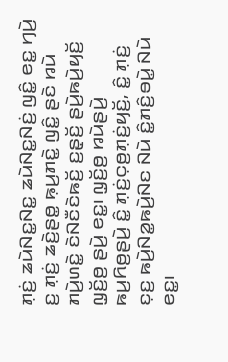ꤊ꤫ꤢꤦ꤬ ꤘꤣꤧꤡꤢ꤭ꤡꤢ꤭ ꤘꤣꤧꤡꤢ꤭ꤡꤢꤦ꤬ ꤜꤢꤨ꤭ ꤕꤢ꤭ ꤚꤣꤧ꤬ ꤢ꤬ ꤊ꤫ꤢꤦ꤬ ꤘꤢꤧ꤬ꤔꤥ꤭ ꤒ꤫ꤣ꤬ꤊꤢꤧ꤭ ꤜꤢꤨ꤭ ꤔꤢꤧ ꤙꤣꤧ ꤊꤣꤧ꤬ꤛꤢꤧ꤭ ꤢꤧꤡꤢꤪꤢꤧꤒꤢꤩ꤬ ꤢ꤬ꤔ꤫ꤢꤩ꤬ ꤔꤣꤧ꤬ꤒꤣꤧ꤬ꤟꤢꤩ꤬ ꤜ꤫ꤢꤩ꤬ꤥ꤬ ꤔꤣꤧ꤬ ꤕꤢ꤭꤯ ꤜ꤫ꤢꤩ꤬ꤥ꤬ ꤙꤣꤧꤔꤣꤧ꤬ ꤒꤣ꤬ꤖꤥ꤬ꤔꤣꤧ꤬ ꤢꤨ꤭ ꤊ꤫ꤢꤦ꤬ꤍ꤫ꤥ꤬ꤊ꤫ꤢꤦ꤬ꤟꤢꤩ꤬, ꤢꤨ꤭ ꤊ꤫ꤢꤦ꤬ ꤢ꤫ꤢ꤬ ꤒꤣꤧ꤬ꤡꤤ꤭ꤒꤣꤧ꤬ꤡꤢ ꤡꤣꤧ ꤢꤨ꤭ꤊꤢꤨ꤬ꤋꤣꤧ꤭ ꤡꤣꤧ ꤕꤢ꤭꤯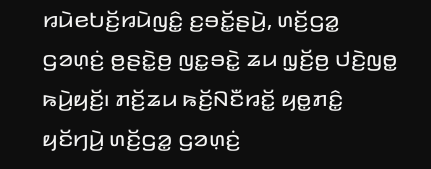ꤙꤣꤧꤕꤝꤢꤩ꤬ꤙꤣꤧꤜꤢꤨ꤭ ꤢ꤬ꤋꤢꤩ꤭ꤔꤣꤧ꤬, ꤛꤢꤩ꤬ꤞꤤ꤭ ꤞꤤꤛ꤫ꤢꤦ꤬ ꤥ꤬ꤔꤢꤧ꤭ꤥ꤬ ꤜꤢ꤭ꤋꤢꤧ꤭ ꤘꤣ ꤜ꤫ꤢꤩ꤬ꤥ꤬ ꤓꤢꤧ꤬ꤜꤥ꤭ ꤒꤣꤧ꤬ꤟꤢꤩ꤬꤯ ꤊꤢꤩ꤬ꤘꤣ ꤒꤢꤩ꤬ꤡꤢꤪꤙꤢꤩ꤭ ꤟꤥ꤭ꤊꤢꤨ꤭ ꤟꤢꤩꤚꤣꤧ꤬ ꤛꤢꤩ꤬ꤞꤤ꤭ ꤞꤤꤛ꤫ꤢꤦ꤬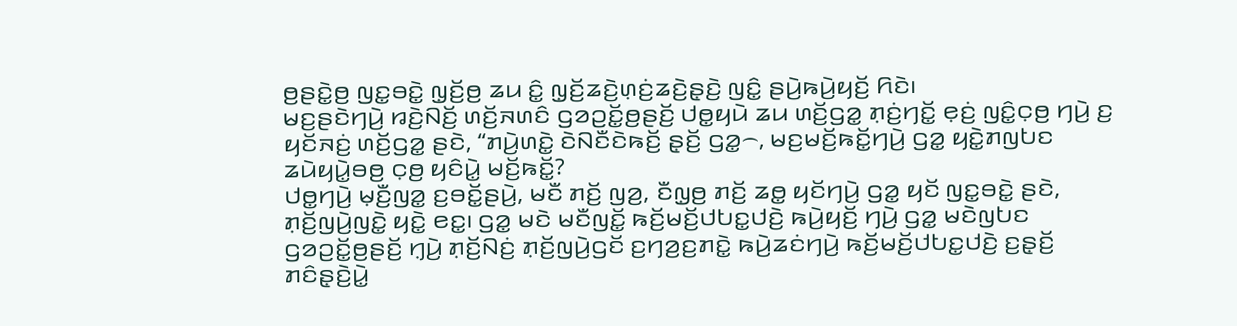ꤥ꤬ꤔꤢꤧ꤭ꤥ꤬ ꤜꤢ꤭ꤋꤢꤧ꤭ ꤜ꤫ꤢꤩ꤬ꤥ꤬ ꤘꤣ ꤢꤨ꤭ ꤜ꤫ꤢꤩ꤬ꤘꤢꤧ꤬ꤛ꤫ꤢꤦ꤬ꤘꤢꤧ꤬ꤔ꤫ꤢꤧ꤬ ꤜꤢꤨ꤭ ꤔꤣꤧ꤬ꤒꤣꤧ꤬ꤟꤢꤩ꤬ ꤖꤢꤧ꤯
ꤗꤢ꤬ꤔꤢꤧꤚꤣꤧ꤬ ꤙꤢꤧ꤬ꤡꤢꤩ꤬ ꤛꤢꤩ꤬ꤏꤛꤢꤨ ꤞꤤꤑꤢꤩ꤭ꤥ꤬ꤔꤢꤩ꤬ ꤓꤥ꤭ꤟꤣꤧ ꤘꤣ ꤛꤢꤩ꤬ꤞꤤ꤭ ꤊ꤫ꤢꤦ꤬ꤚꤢꤩ꤭ ꤕ꤫ꤢꤦ꤬ ꤜꤢꤨ꤭ꤍ꤫ꤥ꤬ ꤚꤣꤧ꤬ ꤢ꤬ ꤟꤢꤩꤏꤢꤦ꤬ ꤛꤢꤩ꤬ꤞꤤ꤭ ꤔꤢꤧ, “ꤊꤣꤧ꤬ꤛꤢꤧ꤭ ꤢꤧꤡꤢꤪꤢꤧꤒꤢꤩ꤬ ꤔ꤫ꤢꤩ꤬ ꤞꤤ꤭꤮, ꤗꤢ꤬ꤗꤢꤩ꤬ꤒꤢꤩ꤭ꤚꤣꤧ꤬ ꤞꤤ꤭ ꤟꤢꤧ꤭ꤊꤜꤝꤢ ꤘꤣꤧꤟꤣꤧ꤭ꤋꤥ꤬ ꤍ꤫ꤥ꤬ ꤟꤢꤨꤣꤧ꤭ ꤗꤢꤩ꤬ꤒꤢꤩ꤭?
ꤓꤥ꤭ꤚꤣꤧ꤬ ꤗ꤫ꤢꤪ꤬ꤜꤤ꤭ ꤢ꤬ꤋꤢꤩ꤭ꤔꤣꤧ꤬, ꤗꤢꤪ ꤊꤢꤩ꤬ ꤜꤤ꤬, ꤢꤪꤜ꤫ꤥ꤬ ꤊꤢꤩ꤬ ꤘꤥ꤭ ꤟꤢꤩꤚꤣꤧ꤬ ꤞꤤ꤭ ꤟꤢꤩ ꤜꤢ꤭ꤋꤢꤧ꤭ ꤔꤢꤧ, ꤊ꤫ꤢꤩ꤬ꤜꤣꤧ꤬ꤜꤢꤧ꤭ ꤟꤢꤧ꤭ ꤕꤢ꤭꤯ ꤞꤤ꤭ ꤗꤢꤧ ꤗꤢꤪꤜꤢꤩ꤭ ꤒꤢꤩ꤬ꤗꤢꤩ꤬ꤓꤝꤢ꤭ꤓꤢꤧ꤬ ꤒꤣꤧ꤬ꤟꤢꤩ꤬ ꤚꤣꤧ꤬ ꤞꤤ꤭ ꤗꤢꤧꤜꤝꤢ ꤞꤤꤑꤢꤩ꤭ꤥ꤬ꤔꤢꤩ꤬ ꤚ꤫ꤣꤧ꤬ ꤊ꤫ꤢꤩ꤬ꤡꤢꤦ꤬ ꤊ꤫ꤢꤩ꤬ꤜꤣꤧ꤬ꤞꤢꤩ ꤢ꤬ꤚꤤ꤬ꤢ꤬ꤊꤢꤧ꤭ ꤒꤣꤧ꤬ꤘꤢꤦꤚꤣꤧ꤬ ꤒꤢꤩ꤬ꤗꤢꤩ꤬ꤓꤝꤢ꤭ꤓꤢꤧ꤬ ꤢ꤬ꤔ꤫ꤢꤩ꤬ ꤊꤢꤨꤔ꤫ꤢꤧ꤬ꤣꤧ꤭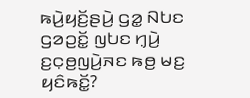ꤒꤣꤧ꤬ꤟꤢꤩ꤬ꤔꤣꤧ꤬ ꤞꤤ꤭ ꤡꤝꤢ ꤞꤤꤑꤢꤩ꤭ ꤜꤝꤢ ꤚ꤫ꤣꤧ꤬ ꤢ꤬ꤍ꤫ꤥ꤬ꤜꤣꤧ꤬ꤏꤢ ꤒꤥ꤬ ꤗꤢ꤬ ꤟꤢꤨꤒꤢꤩ꤭?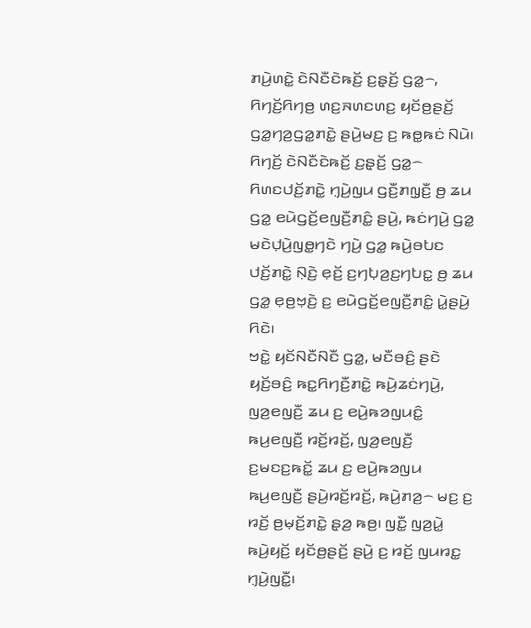ꤊꤣꤧ꤬ꤛꤢꤧ꤭ ꤢꤧꤡꤢꤪꤢꤧꤒꤢꤩ꤬ ꤢ꤬ꤔ꤫ꤢꤩ꤬ ꤞꤤ꤭꤮, ꤖꤚꤢꤩ꤬ꤖꤚꤥ꤬ ꤛꤢ꤬ꤏꤛꤢꤛꤢ꤬ ꤟꤢꤩꤥ꤬ꤔꤢꤩ꤬ ꤞꤤ꤭ꤚꤤ꤬ꤞꤤ꤭ꤊꤢꤧ꤭ ꤔꤣꤧ꤬ꤗꤢ꤬ ꤢ꤬ ꤒꤥ꤭ꤒꤢꤦ ꤡꤣꤧ꤯
ꤖꤚꤢꤩ꤬ ꤢꤧꤡꤢꤪꤢꤧꤒꤢꤩ꤬ ꤢ꤬ꤔ꤫ꤢꤩ꤬ ꤞꤤ꤭꤮ ꤖꤛꤢꤓꤢꤩ꤬ꤊꤢꤧ꤭ ꤚ꤫ꤣꤧ꤬ꤜꤣ ꤞꤢꤪ꤬ꤊꤜ꤫ꤢꤪ꤬ ꤥ꤬ ꤘꤣ ꤞꤤ꤭ ꤕꤣꤧꤞꤢꤩ꤬ꤕꤜꤢꤪ꤬ꤊꤢꤨ꤭ ꤔꤣꤧ꤬, ꤒꤢꤦꤚꤣꤧ꤬ ꤞꤤ꤭ ꤗꤢꤧꤓ꤫ꤣꤧ꤬ꤜꤥ꤭ꤚꤢꤧ ꤚꤣꤧ꤬ ꤞꤤ꤭ ꤒꤣꤧ꤬ꤋꤝꤢ ꤓꤢꤩ꤬ꤊꤢꤧ꤭ ꤡ꤫ꤢꤧ꤬ ꤕ꤫ꤢꤩ꤬ ꤢ꤬ꤚꤝ꤫ꤤ꤬ꤢ꤬ꤚꤝꤢ꤭ ꤥ꤬ ꤘꤣ ꤞꤤ꤭ ꤕ꤫ꤥ꤬ꤠ꤫ꤢꤧ꤬ ꤢ꤬ ꤕꤣꤧꤞꤢꤩ꤬ꤕꤜꤢꤪ꤬ꤊꤢꤨ꤭ ꤣꤧ꤭ꤔꤣꤧ꤬ ꤖꤢꤧ꤯
ꤠꤢꤧ꤭ ꤟꤢꤩꤡꤢꤪꤡꤢꤪ ꤞꤤ꤭, ꤗꤢꤪꤋꤢꤨ꤬ ꤔꤢꤧ ꤟꤢꤩ꤬ꤋꤢꤨ꤬ ꤒꤢ꤭ꤖꤚꤢꤪ꤬ꤊꤢꤧ꤭ ꤒꤣꤧ꤬ꤘꤢꤦꤚꤣꤧ꤬, ꤜꤤ꤬ꤕꤜꤢꤪ꤬ ꤘꤣ ꤢ꤬ ꤕꤣꤧ꤬ꤒꤤꤜꤣꤢꤨ꤭ ꤒꤣ꤬ꤕꤜꤢꤪ꤬ ꤙꤢꤩ꤬ꤙꤢꤩ꤬, ꤜꤤ꤬ꤕꤜꤢꤪ꤬ ꤢ꤬ꤗꤢꤢ꤬ꤒꤢꤩ꤭ ꤘꤣ ꤢ꤬ ꤕꤣꤧ꤬ꤒꤤꤜꤣ ꤒꤣ꤬ꤕꤜꤢꤪ꤬ ꤔꤣꤧ꤬ꤙꤢꤩ꤬ꤙꤢꤩ꤬, ꤒꤣꤧ꤬ꤊꤤ꤬꤮ ꤗꤢ꤬ ꤢ꤬ ꤙꤢꤩ꤬ ꤥ꤬ꤗ꤫ꤢꤩ꤬ꤊꤢꤧ꤭ ꤔ꤫ꤤ꤬ ꤒꤥ꤬꤯ ꤜꤢꤪ꤭ ꤜꤤ꤬ꤣꤧ꤭ ꤒꤣꤧ꤬ꤟꤢꤩ꤬ ꤟꤢꤩꤥ꤬ꤔꤢꤩ꤬ ꤔꤣꤧ꤬ ꤢ꤬ ꤙꤢꤩ꤬ ꤜꤣꤙꤢ꤭ ꤚ꤫ꤣꤧ꤬ꤜꤢꤪ꤭꤯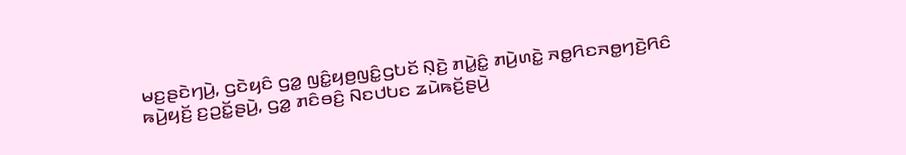ꤗꤢ꤬ꤔꤢꤧꤚꤣꤧ꤬, ꤞꤢꤧꤟꤢꤨ ꤞꤤ꤭ ꤜꤢꤨ꤭ꤟꤥ꤬ꤜꤢꤨ꤭ꤞꤝꤢꤩ ꤡ꤫ꤢꤧ꤬ ꤊꤣꤧ꤭ꤢꤨ꤭ ꤊꤣꤧ꤬ꤛꤢꤧ꤭ ꤏꤥ꤭ꤖꤢꤏꤥ꤭ꤚꤢꤧ꤬ꤖꤢꤨ ꤒꤣꤧ꤬ꤟꤢꤩ꤬ ꤢ꤬ꤑꤢꤩ꤭ꤔꤣꤧ꤬, ꤞꤤ꤭ ꤊꤢꤨꤋꤢꤨ꤬ ꤡꤢꤓꤝꤢ ꤘꤣꤧꤒꤢꤩ꤬ꤔꤣꤧ꤬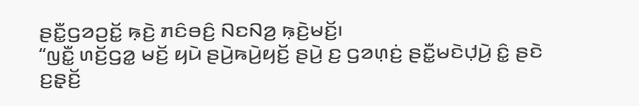ꤔꤢꤪ꤭ꤞꤤꤑꤢꤩ꤭ ꤒ꤫ꤢꤧ꤬ ꤊꤢꤨꤋꤢꤨ꤬ ꤡꤢꤡꤤ꤬ ꤒ꤫ꤢꤧ꤬ꤗꤢꤩ꤬꤯
“ꤜꤢꤪ꤭ ꤛꤢꤩ꤬ꤞꤤ꤭ ꤗꤢꤩ꤬ ꤟꤣꤧ ꤔꤣꤧ꤬ꤒꤣꤧ꤬ꤟꤢꤩ꤬ ꤔꤣꤧ꤬ ꤢ꤬ ꤞꤤꤛ꤫ꤢꤦ꤬ ꤔꤢꤪ꤭ꤗꤢꤧꤓ꤫ꤣꤧ꤬ ꤢꤨ꤭ ꤔꤢꤧ ꤢ꤬ꤔ꤫ꤢꤩ꤬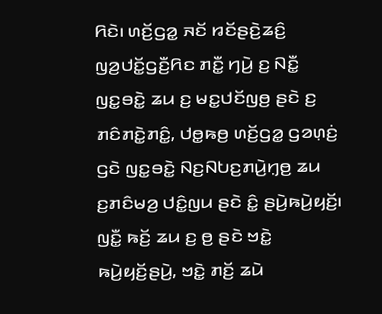ꤖꤢꤧ꤯ ꤛꤢꤩ꤬ꤞꤤ꤭ ꤏꤢꤩ ꤙꤢꤩꤔꤢꤧ꤬ꤘꤢꤨ꤬ ꤜꤤ꤬ꤓꤢꤩ꤭ꤞꤢꤪ꤬ꤖꤢ ꤊꤢꤪ꤭ ꤚꤣꤧ꤬ ꤢ꤬ ꤡꤢꤪ꤭ ꤜꤢ꤭ꤋꤢꤧ꤭ ꤘꤣ ꤢ꤬ ꤗꤢ꤭ꤓꤢꤩꤜꤥ꤬ ꤔꤢꤧ ꤢ꤬ ꤊꤢꤨꤊꤢꤧ꤭ꤊꤢꤨ꤭, ꤓꤥ꤭ꤒꤥ꤬ ꤛꤢꤩ꤬ꤞꤤ꤭ ꤞꤤꤛ꤫ꤢꤦ꤬ ꤞꤢꤧ ꤜꤢ꤭ꤋꤢꤧ꤭ ꤡꤢ꤬ꤡꤝꤢ꤬ꤊꤣꤧ꤬ꤚ꤫ꤥ꤬ ꤘꤣ ꤢ꤬ꤊꤢꤨꤗꤤ꤬ ꤓꤢꤨ꤭ꤜꤣ ꤔꤢꤧ ꤢꤨ꤭ ꤔꤣꤧ꤬ꤒꤣꤧ꤬ꤟꤢꤩ꤬꤯
ꤜꤢꤪ꤭ ꤒꤢꤩ꤬ ꤘꤣ ꤢ꤬ ꤥ꤬ ꤔꤢꤧ ꤠꤢꤧ꤭ ꤒꤣꤧ꤬ꤟꤢꤩ꤬ꤔꤣꤧ꤬, ꤠꤢꤧ꤭ ꤊꤢꤩ꤬ ꤘꤣꤧ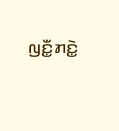ꤜꤢꤪ꤭ꤊꤢꤧ꤭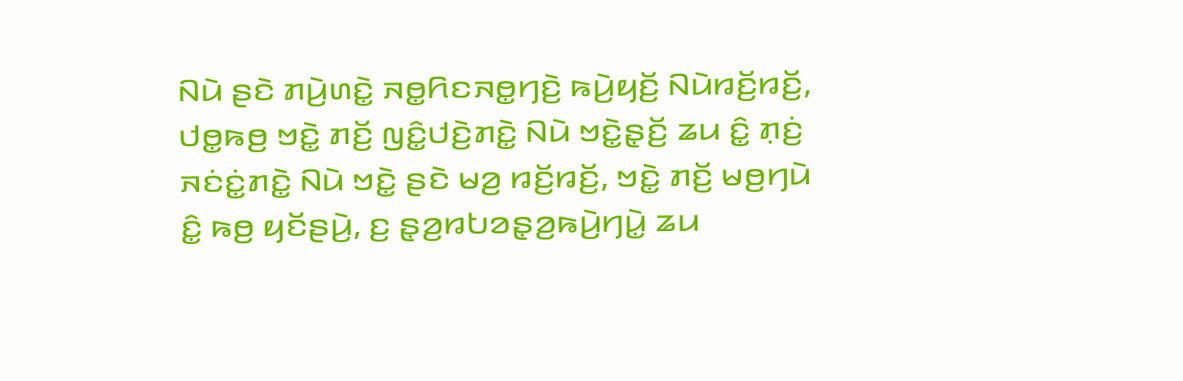ꤡꤣꤧ ꤔꤢꤧ ꤊꤣꤧ꤬ꤛꤢꤧ꤭ ꤏꤥ꤭ꤖꤢꤏꤥ꤭ꤚꤢꤧ꤬ ꤒꤣꤧ꤬ꤟꤢꤩ꤬ ꤡꤣꤧꤙꤢꤩ꤬ꤙꤢꤩ꤬, ꤓꤥ꤭ꤒꤥ꤬ ꤠꤢꤧ꤭ ꤊꤢꤩ꤬ ꤜꤢꤨ꤭ꤓꤢꤧ꤬ꤊꤢꤧ꤭ ꤡꤣꤧ ꤠꤢꤧ꤭ꤔ꤫ꤢꤩ꤬ ꤘꤣ ꤢꤨ꤭ ꤊ꤫ꤢꤦ꤬ ꤏꤢꤦꤢꤦ꤭ꤊꤢꤧ꤭ ꤡꤣꤧ ꤠꤢꤧ꤭ ꤔꤢꤧ ꤗꤤ꤬ ꤙꤢꤩ꤬ꤙꤢꤩ꤬, ꤠꤢꤧ꤭ ꤊꤢꤩ꤬ ꤗꤥ꤬ꤚꤣꤧ ꤢꤨ꤭ ꤒꤥ꤬ ꤟꤢꤩꤔꤣꤧ꤬, ꤢ꤬ ꤔ꤫ꤤ꤬ꤙꤝꤤꤔ꤫ꤤ꤬ꤒꤣꤧ꤬ꤚꤣꤧ꤭ ꤘꤣ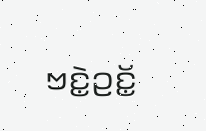ꤠꤢꤧ꤭ꤑꤢꤩ꤭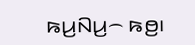ꤒꤣ꤬ꤡꤣ꤬꤮ ꤒꤥ꤬꤯